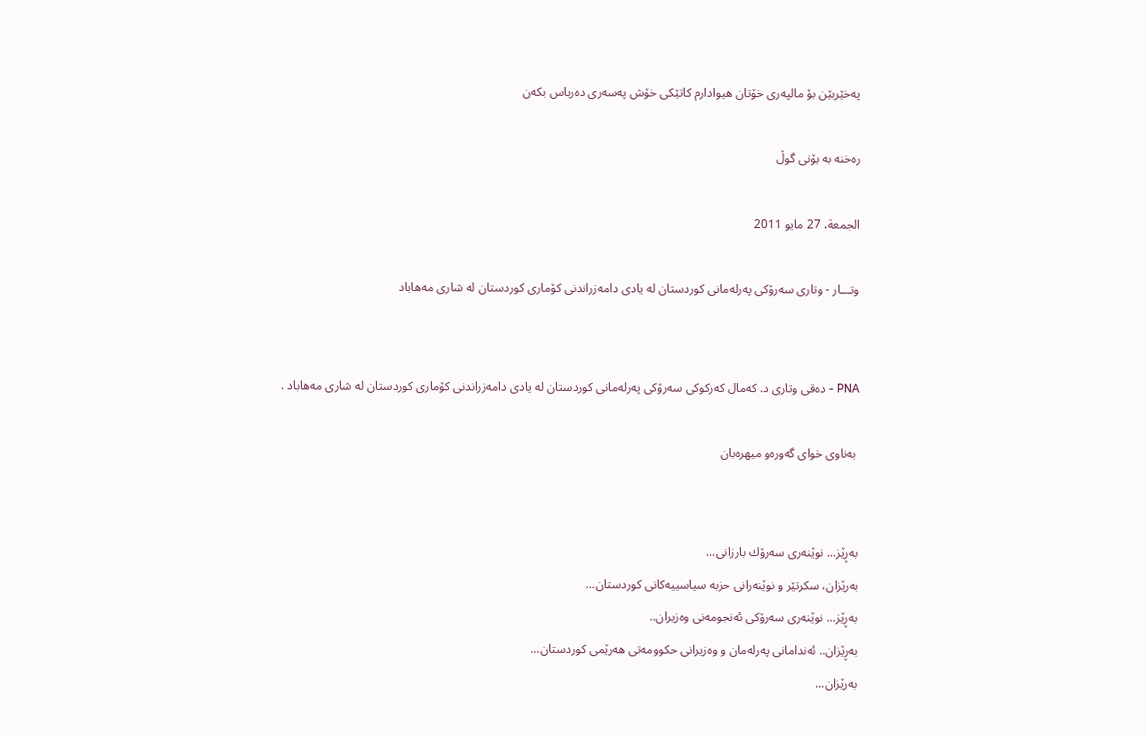په‌خێربێن بۆ مالپه‌ری خۆتان هیوادارم كاتێكی خۆش په‌سه‌ری ده‌رباس بكه‌ن

ره‌خنه‌ به‌ بۆنی گوڵ

الجمعة، 27 مايو 2011

وتـــار - وتار‌ى سه‌رۆكى په‌رله‌مانى كوردستان‌ له‌ یادى دامه‌زراندنى كۆمارى كوردستان له‌ شارى مه‌هاباد


PNA - ده‌قى وتار‌ى د. كه‌مال كه‌ركوكی سه‌رۆكى په‌رله‌مانى كوردستان‌ له‌ یادى دامه‌زراندنى كۆمارى كوردستان له‌ شارى مه‌هاباد .

 به‌ناوى خواى گه‌وره‌و میهره‌بان


به‌ڕێز... نوێنه‌رى سه‌رۆك بارزانى...
به‌رێزان، سكرتێر و نوێنه‌رانى حزبه‌ سیاسییه‌كانى كوردستان...
به‌ڕێز... نوێنه‌رى سه‌رۆكى ئه‌نجومه‌نى وه‌زیران..
به‌ڕێزان.. ئه‌ندامانى په‌رله‌مان و وه‌زیرانى حكوومه‌تى هه‌رێمى كوردستان...
به‌رێزان...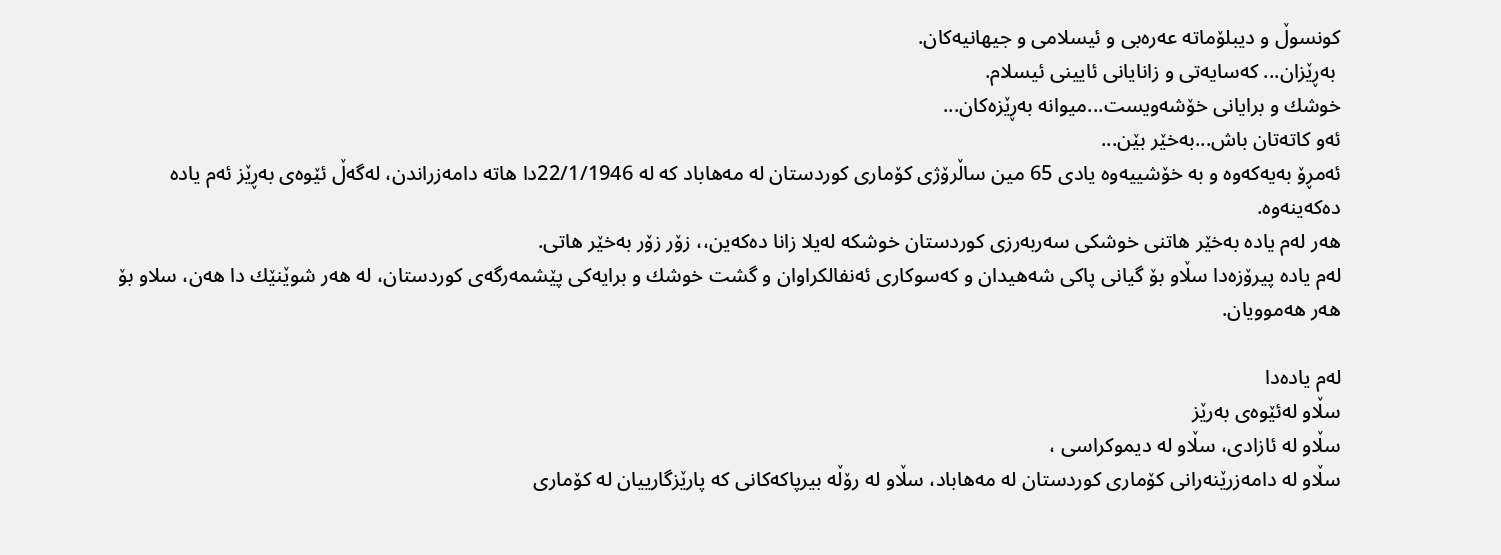كونسوڵ و دیبلۆماته‌ عه‌ره‌بى و ئیسلامى و جیهانیه‌كان.
 به‌ڕێزان... كه‌سایه‌تى و زانایانى ئایینى ئیسلام.
خوشك و برایانى خۆشه‌ویست...میوانه‌ به‌ڕێزه‌كان...
ئه‌و كاته‌تان باش...به‌خێر بێن...
ئه‌مڕۆ به‌یه‌كه‌وه‌ و به‌ خۆشییه‌وه‌ یادى 65 مین ساڵرۆژى كۆمارى كوردستان له‌ مه‌هاباد كه‌ له‌ 22/1/1946دا هاته‌ دامه‌زراندن، له‌گه‌ڵ ئێوه‌ى به‌ڕێز ئه‌م یاده‌ ده‌كه‌ینه‌وه‌.
هه‌ر له‌م یاده‌ به‌خێر هاتنى خوشكى سه‌ربه‌رزى كوردستان خوشكه‌ له‌یلا زانا ده‌كه‌ین،، زۆر زۆر به‌خێر هاتى.
له‌م یاده‌ پیرۆزه‌دا سڵاو بۆ گیانى پاكى شه‌هیدان و كه‌سوكارى ئه‌نفالكراوان و گشت خوشك و برایه‌كى پێشمه‌رگه‌ى كوردستان، له‌ هه‌ر شوێنێك دا هه‌ن، سلاو بۆ هه‌ر هه‌موویان.

له‌م یاده‌دا
سڵاو له‌ئێوه‌ى به‌رێز
سڵاو له‌ ئازادى، سڵاو له‌ دیموكراسی ،
سڵاو له‌ دامه‌زرێنه‌رانى كۆمارى كوردستان له‌ مه‌هاباد، سڵاو له‌ رۆڵه‌ بیرپاكه‌كانى كه‌ پارێزگارییان له‌ كۆمارى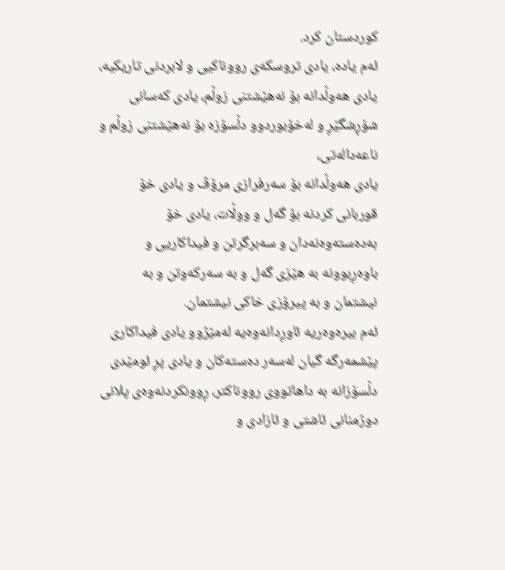كوردستان كرد.
ئه‌م یاده‌، یادى تروسكه‌ى رووناكیى و لابردنى تاریكیه‌،
یادى هه‌وڵدانه‌ بۆ نه‌هێشتنى زوڵم، یادى كه‌سانى شۆڕشگێڕ و له‌خۆبوردوو دڵسۆزه‌ بۆ نه‌هێشتنى زوڵم و ناعه‌داله‌تى،
یادى هه‌وڵدانه‌ بۆ سه‌رفرازى مرۆڤ و یادى خۆ قوربانى كردنه‌ بۆ گه‌ل و ووڵات، یادى خۆ به‌ده‌سته‌وه‌نه‌دان و سه‌برگرتن و فیداكاریی و باوه‌ڕبوونه‌ به‌ هێزى گه‌ل و به‌ سه‌ركه‌وتن و به‌ نیشتمان و به‌ پیرۆزى خاكى نیشتمان.
ئه‌م بیره‌وه‌ریه‌ ئاوڕدانه‌وه‌یه‌ له‌مێژوو یادى فیداكارى پێشمه‌رگه‌ گیان له‌سه‌ر ده‌سته‌كان و یادى پڕ ئومێدى دڵسۆزانه‌ به‌ داهاتووى رووناكتر، ڕوونكردنه‌وه‌ى پلانى دوژمنانى ئاشتى و ئازادى و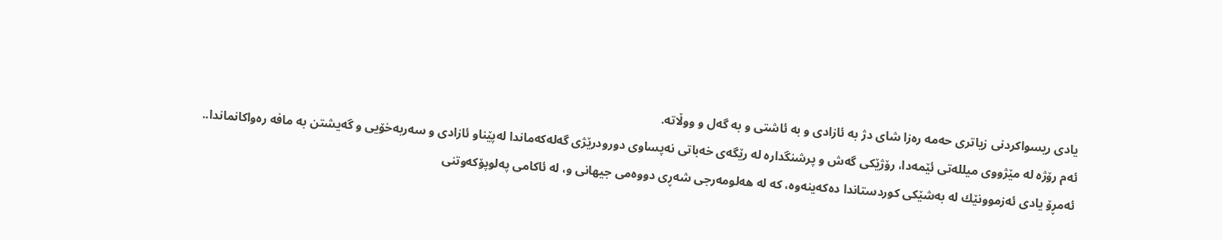یادى ریسواكردنى زیاترى حه‌مه‌ ره‌زا شاى دژ به‌ ئازادى و به‌ ئاشتى و به‌ گه‌ل و ووڵاته‌.
ئه‌م رۆژه‌ له‌ مێژووى میلله‌تى ئێمه‌دا، رۆژێكى گه‌ش و پرشنگداره‌ له‌ رێگه‌ى خه‌باتى نه‌پساوى دورودرێژى گه‌له‌كه‌ماندا له‌پێناو ئازادى و سه‌ربه‌خۆیى و گه‌یشتن به‌ مافه‌ ره‌واكانماندا..
ئه‌مڕۆ یادى ئه‌زموونێك له‌ به‌شێكى كوردستاندا ده‌كه‌ینه‌وه‌، كه‌ له‌ هه‌لومه‌رجی شه‌ڕى دووه‌مى جیهانى و، له‌ ئاكامى په‌لوپۆكه‌وتنى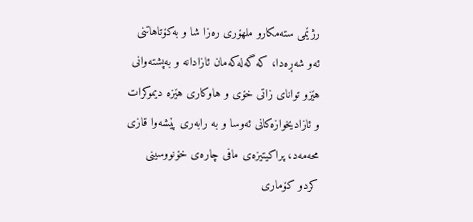رژێمى سته‌مكارو ملهۆرى ره‌زا شا و به‌كۆتاهاتنى ئه‌و شه‌ڕه‌دا، كه‌ گه‌له‌كه‌مان ئازادانه‌ و به‌پشته‌وانى هێزو تواناى زاتى خۆى و هاوكارى هێزه‌ دیموكرات و ئازادیخوازه‌كانى ئه‌وسا و به‌ رابه‌رى پێشه‌وا قازى محه‌مه‌د، پراكیتیزه‌ى مافى چاره‌ى خۆنووسینى كردو كۆماری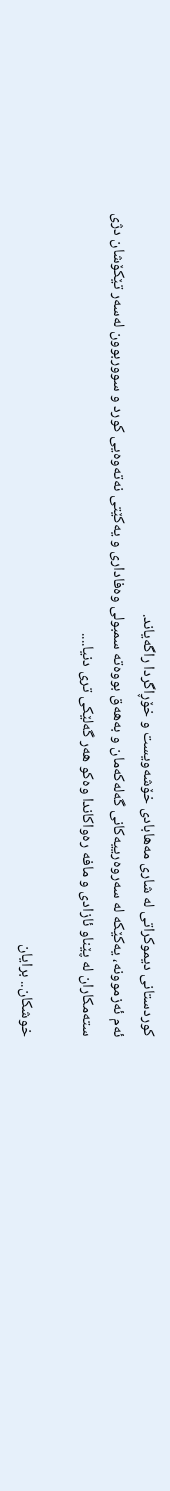كوردستانى دیموكراتی له‌ شارى مه‌هابادى خۆشه‌ویست و خۆڕاگردا راگه‌یاند.
ئه‌م ئه‌زموونه‌، یه‌كێكه‌ له‌ سه‌روه‌رییه‌كانى گه‌له‌كه‌مان و به‌هه‌ق بووه‌ته‌ سمبولى وه‌فادارى و یه‌كێتى نه‌ته‌وه‌یى كورد و سووربوون له‌سه‌ر تێكۆشان دژى سته‌مكاران له‌ پێناو ئازادى و مافه‌ ره‌واكاندا وه‌كو هه‌ر گه‌لێكى ترى دنیا....

خوشكان.. برایان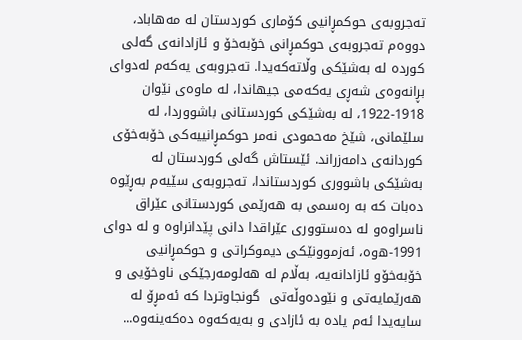ته‌جروبه‌ى حوكمڕانیى كۆمارى كوردستان له‌ مه‌هاباد، دووه‌م ته‌جروبه‌ى حوكمڕانى خۆبه‌خۆ و ئازادانه‌ى گه‌لى كورده‌ له‌ به‌شێكى وڵاته‌كه‌یدا. ته‌جروبه‌ى یه‌كه‌م له‌دواى بڕانه‌وه‌ى شه‌ڕى یه‌كه‌مى جیهاندا، له‌ ماوه‌ى نێوان 1918-1922، له‌ به‌شێكى كوردستانى باشووردا، له‌ سلێمانى، شێخ مه‌حمودى نه‌مر حوكمڕانییه‌كى خۆبه‌خۆى كوردانه‌ى دامه‌زراند. ئێستاش گه‌لى كوردستان له‌ به‌شێكى باشوورى كوردستاندا، ته‌جروبه‌ى سێیه‌م به‌ڕێوه‌ ده‌بات كه‌ به‌ ره‌سمى به‌ هه‌رێمى كوردستانى عێراق ناسراوه‌و له‌ ده‌ستوورى عێراقدا دانى پێدانراوه‌ و له‌ دواى 1991-ه‌وه‌، ئه‌زموونێكى دیموكراتى و حوكمڕانیى خۆبه‌خۆو ئازادانه‌یه‌، به‌ڵام له‌ هه‌لومه‌رجێكى ناوخۆیى و هه‌رێمایه‌تى و نێوده‌وڵه‌تى  گونجاوتردا كه‌ ئه‌مڕۆ له‌ سایه‌یدا ئه‌م یاده‌ به‌ ئازادى و به‌یه‌كه‌وه‌ ده‌كه‌ینه‌وه‌...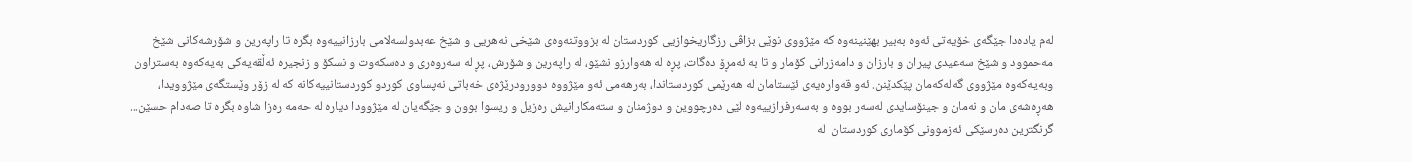له‌م یاده‌دا جێگه‌ى خۆیه‌تى ئه‌وه‌ به‌بیر بهێنینه‌وه‌ كه‌ مێژووى نوێى بزاڤى رزگاریخوازیى كوردستان له‌ بزووتنه‌وه‌ى شێخى نه‌هریی و شێخ عه‌بدولسه‌لامى بارزانییه‌وه‌ بگره‌ تا راپه‌رین و شۆرشه‌كانى شێخ مه‌حموود و شێخ سه‌عیدى پیران و بارزان و دامه‌زرانى كۆمار و تا به‌ ئه‌مڕۆ ده‌گات، پڕه‌ له‌ هه‌وارزو نشێو، له‌ راپه‌رین و شۆرش، پڕ له‌ سه‌روه‌رى و ده‌سكه‌وت و نسكۆ و زنجیره‌ ئه‌ڵقه‌یه‌كى به‌یه‌كه‌وه‌ به‌ستراون وبه‌یه‌كه‌وه‌ مێژووى گه‌له‌كه‌مان پێكدێنن. ئه‌و قه‌واره‌یه‌ى ئێستامان له‌ هه‌رێمى كوردستاندا، به‌رهه‌مى ئه‌و مێژووه‌ دوورودرێژه‌ى خه‌باتى نه‌پساوى كوردو كوردستانییه‌كانه‌ كه‌ له‌ زۆر وێستگه‌ى مێژوویدا، هه‌ڕه‌شه‌ى مان و نه‌مان و جینۆسایدى له‌سه‌ر بووه‌ و به‌سه‌رفرازییه‌وه‌ لێى ده‌رچووین و دوژمنان و سته‌مكارانیش ره‌زیل و ریسوا بوون و جێگه‌یان له‌ مێژوودا دیاره‌ له‌ حه‌مه‌ ره‌زا شاوه‌ بگره‌ تا صه‌دام حسێن...
گرنگترین ده‌رسێكى ئه‌زموونى كۆمارى كوردستان  له‌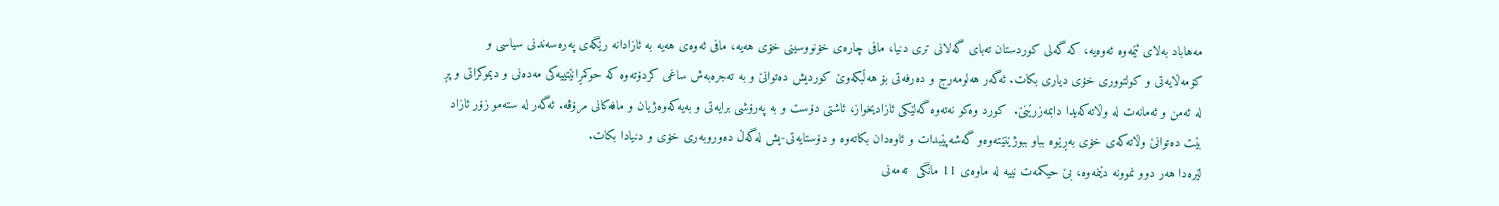مه‌هاباد به‌لاى ئێمه‌وه‌ ئه‌وه‌یه‌، كه‌ گه‌لى كوردستان ته‌باى گه‌لانى ترى دنیا، مافى چاره‌ى خۆنووسینى خۆى هه‌یه‌، مافى ئه‌وه‌ى هه‌یه‌ به‌ ئازادانه‌ رێگه‌ى په‌ره‌سه‌ندنى سیاسى و كۆمه‌ڵایه‌تى و كولتوورى خۆى دیارى بكات. ئه‌گه‌ر هه‌لومه‌رج و ده‌رفه‌تى بۆ هه‌ڵبكه‌وێ كوردیش ده‌توانێ و به‌ ته‌جره‌به‌ش ساغى كردۆته‌وه‌ كه‌ حوكمڕانێتییه‌كى مه‌ده‌نى و دیموكراتى و پڕ له‌ ئه‌من و ئه‌مانه‌ت له‌ وڵاته‌كه‌یدا دابمه‌زرێنێ.  كورد وه‌كو نه‌ته‌وه‌ گه‌لێكى ئازادیخواز، ئاشتی دۆست و به‌ په‌رۆشى برایه‌تى و به‌یه‌كه‌وه‌ژیان و مافه‌كانى مرۆڤه‌. ئه‌گه‌ر له‌ سته‌مو زۆر ئازاد بێت ده‌توانێ وڵاته‌كه‌ى خۆى به‌ڕێوه‌ بباو ببوژێنێته‌وه‌و گه‌شه‌پێبدات و ئاوه‌دان بكاته‌وه‌ و دۆستایه‌تى-یش له‌گه‌ڵ ده‌وروبه‌رى خۆى و دنیادا بكات.
لێره‌دا هه‌ر دوو نموونه‌ دێنمه‌وه‌، بێ حیكمه‌ت نییه‌ له‌ ماوه‌ى 11 مانگى  ته‌مه‌نى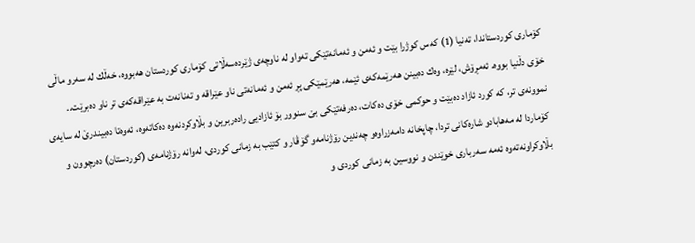كۆمارى كوردستاندا، ته‌نیا (1) كه‌س كوژرا بێت و ئه‌من و ئه‌مانه‌تێكى ته‌واو له‌ ناوچه‌ى ژێرده‌سه‌ڵاتى كۆمارى كوردستان هه‌بووه‌، خه‌ڵك له‌ سه‌رو ماڵى خۆى دڵنیا بووه‌. ئه‌مڕۆش، لێره‌، وه‌ك ده‌بینن هه‌رێمه‌كه‌ى ئێمه‌، هه‌رێمێكى پڕ ئه‌من و ئه‌مانه‌تى ناو عێراقه‌ و ته‌نانه‌ت به‌ عێراقه‌كه‌ى تر ناو ده‌برێت..
نموونه‌ى تر، كه‌ كورد ئازاد ده‌بێت و حوكمى خۆى ده‌كات، ده‌رفه‌تێكى بێ سنوور بۆ ئازادیى راده‌ربرین و بڵاوكردنه‌وه‌ ده‌كاته‌وه‌، ئه‌وه‌تا ده‌بیندرێ له‌ سایه‌ى كۆماردا له‌ مه‌هابادو شاره‌كانى تردا، چاپخانه‌ دامه‌زراوه‌و چه‌ندین رۆژنامه‌و گۆڤار و كتێب به‌ زمانى كوردى، له‌وانه‌ رۆژنامه‌ى (كوردستان) ده‌رچوون و بڵاوكراونه‌ته‌وه‌ ئه‌مه‌ سه‌ربارى خوێندن و نووسین به‌ زمانى كوردى و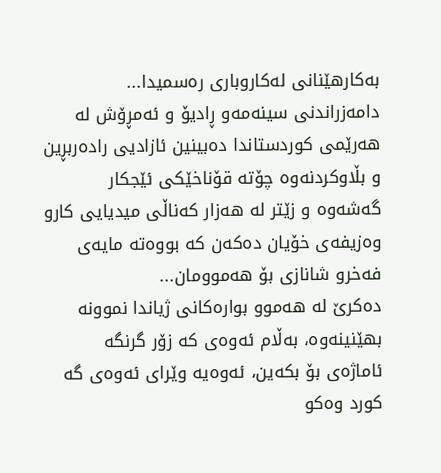به‌كارهێنانى له‌كاروبارى ره‌سمیدا... دامه‌زراندنى سینه‌مه‌و ڕادیۆ و ئه‌مڕۆش له‌ هه‌رێمى كوردستاندا ده‌بینین ئازادیى راده‌ربڕین و بڵاوكردنه‌وه‌ چۆته‌ قۆناخێكى ئێجكار گه‌شه‌وه‌ و زێتر له‌ هه‌زار كه‌ناڵى میدیایى كارو وه‌زیفه‌ى خۆیان ده‌كه‌ن كه‌ بووه‌ته‌ مایه‌ى فه‌خرو شانازى بۆ هه‌موومان...
ده‌كرێ له‌ هه‌موو بواره‌كانى ژیاندا نموونه‌ بهێنینه‌وه‌، به‌ڵام ئه‌وه‌ى كه‌ زۆر گرنگه‌ ئاماژه‌ى بۆ بكه‌ین، ئه‌وه‌یه‌ وێراى ئه‌وه‌ى گه‌ كورد وه‌كو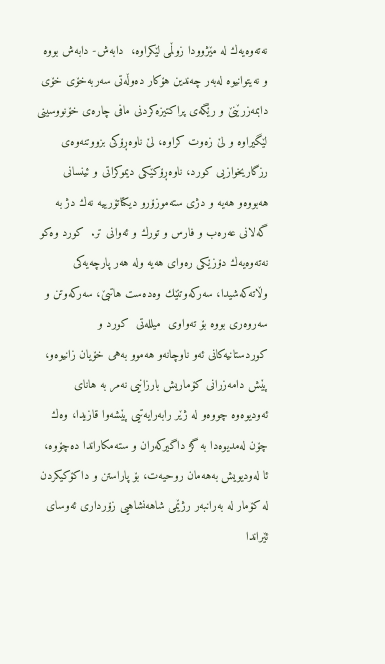نه‌ته‌وه‌یه‌ك له‌ مێژوودا زوڵمى لێكراوه‌،  دابه‌ش- دابه‌ش بووه‌ و نه‌یتوانیوه‌ له‌به‌ر چه‌ندین هۆكار ده‌وڵه‌تى سه‌ربه‌خۆى خۆى دابمه‌زرێنێ و رێگه‌ى پراكتیزه‌كردنى مافى چاره‌ى خۆنووسینى لێگیراوه‌ و لێ زه‌وت كراوه‌، لێ ناوه‌ڕۆكى بزووتنه‌وه‌ى رزگاریخوازیى كورد، ناوه‌ڕۆكێكى دیموكراتى و ئینسانى هه‌بووه‌و هه‌یه‌ و دژى سته‌موزۆرو دیكتاتۆرییه‌ نه‌ك دژ به‌ گه‌لانى عه‌ره‌ب و فارس و تورك و ئه‌وانى تر.  كورد وه‌كو نه‌ته‌وه‌یه‌ك دۆزێكى ره‌واى هه‌یه‌ وله‌ هه‌ر پارچه‌یه‌كى وڵاته‌كه‌شیدا، سه‌ركه‌وتنێك وه‌ده‌ست هاتبێ، سه‌ركه‌وتن و سه‌روه‌رى بووه‌ بۆ ته‌واوى  میلله‌تى  كورد و كوردستانیه‌كانى ئه‌و ناوچانه‌و هه‌موو به‌هى خۆیان زانیوه‌و، پێش دامه‌زرانى كۆماریش بارزانیى نه‌مر به‌ هاناى ئه‌ودیوه‌وه‌ چووه‌و له‌ ژێر رابه‌رایه‌تیى پێشه‌وا قازیدا، وه‌ك چۆن له‌مدیوه‌دا به‌ گژ داگیركه‌ران و سته‌مكاراندا ده‌چۆوه‌، ئا له‌ودیویش به‌هه‌مان روحیه‌ت، بۆ پاراستن و داكۆكیكردن له‌ كۆمار له‌ به‌رانبه‌ر رژێمى شاهه‌نشاهیى زۆردارى ئه‌وساى ئێراندا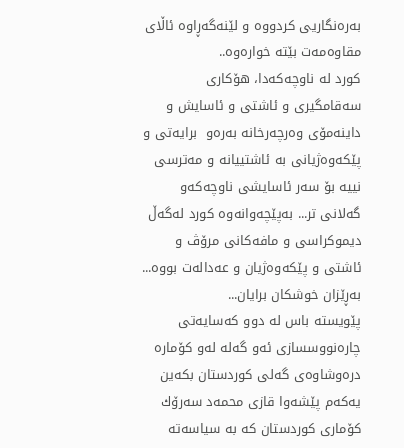به‌ره‌نگاریى كردووه‌ و لێنه‌گه‌ڕاوه‌ ئاڵاى مقاوه‌مه‌ت بێته‌ خواره‌وه‌..
كورد له‌ ناوچه‌كه‌دا، هۆكارى سه‌قامگیرى و ئاشتى و ئاسایش و داینه‌مۆى وه‌رچه‌رخانه‌ به‌ره‌و  برایه‌تى و پێكه‌وه‌ژیانى به‌ ئاشتییانه‌ و مه‌ترسى نییه‌ بۆ سه‌ر ئاسایشى ناوچه‌كه‌و گه‌لانى تر... به‌پێچه‌وانه‌وه‌ كورد له‌گه‌ڵ دیموكراسى و مافه‌كانى مرۆڤ و ئاشتى و پێكه‌وه‌ژیان و عه‌داله‌ت بووه‌...
به‌ڕێزان خوشكان برایان...
پێویسته‌ باس له‌ دوو كه‌سایه‌تى چاره‌نووسسازى ئه‌و گه‌له‌ له‌و كۆماره‌ دره‌وشاوه‌ى گه‌لى كوردستان بكه‌ین یه‌كه‌م پێشه‌وا قازى محمه‌د سه‌رۆك كۆمارى كوردستان كه‌ به‌ سیاسه‌ته‌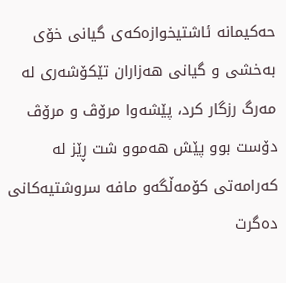حه‌كیمانه‌ ئاشتیخوازه‌كه‌ى گیانى خۆى به‌خشى و گیانى هه‌زاران تێكۆشه‌رى له‌ مه‌رگ رزگار كرد، پێشه‌وا مرۆڤ و مرۆڤ دۆست بوو پێش هه‌موو شت ڕێز له‌ كه‌رامه‌تى كۆمه‌ڵگه‌و مافه‌ سروشتیه‌كانى ده‌گرت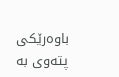باوه‌رێكى پته‌وى به‌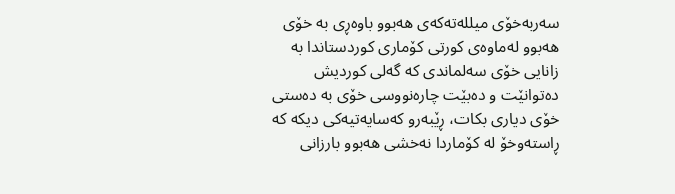سه‌ربه‌خۆى میلله‌ته‌كه‌ى هه‌بوو باوه‌ڕى به‌ خۆى هه‌بوو له‌ماوه‌ى كورتى كۆمارى كوردستاندا به‌ زانایى خۆى سه‌لماندى كه‌ گه‌لى كوردیش ده‌توانێت و ده‌بێت چاره‌نووسى خۆى به‌ ده‌ستى خۆى دیارى بكات، ڕێبه‌رو كه‌سایه‌تیه‌كى دیكه‌ كه‌ ڕاسته‌وخۆ له‌ كۆماردا نه‌خشى هه‌بوو بارزانى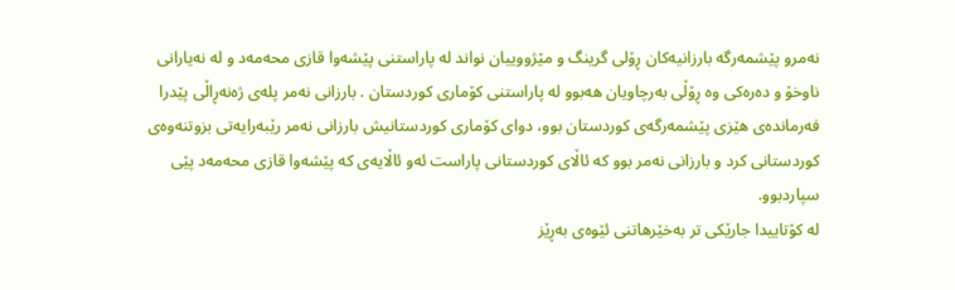نه‌مرو پێشمه‌رگه‌ بارزانیه‌كان ڕۆلی گرینگ و مێژووییان نواند له‌ پاراستنى پێشه‌وا قازى محه‌مه‌د و له‌ نه‌یارانى ناوخۆ و ده‌ره‌كى وه‌ ڕۆڵى به‌رچاویان هه‌بوو له‌ پاراستنى كۆمارى كوردستان . بارزانى نه‌مر پله‌ى ژه‌نه‌ڕاڵى پێدرا فه‌رمانده‌ى هێزى پێشمه‌رگه‌ى كوردستان بوو، دواى كۆمارى كوردستانیش بارزانى نه‌مر رێبه‌رایه‌تى بزوتنه‌وه‌ى كوردستانى كرد و بارزانى نه‌مر بوو كه‌ ئاڵاى كوردستانى پاراست ئه‌و ئاڵایه‌ى كه‌ پێشه‌وا قازى محه‌مه‌د پێى سپاردبوو.
له‌ كۆتاییدا جارێكى تر به‌خێرهاتنى ئێوه‌ى به‌ڕێز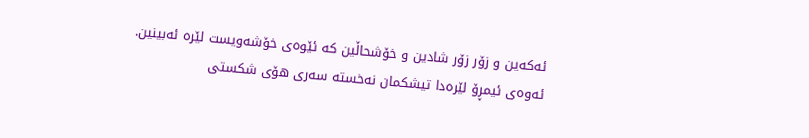ئه‌كه‌ین و زۆر زۆر شادین و خۆشحاڵین كه‌ ئێوه‌ى خۆشه‌ویست لێره‌ ئه‌بینین.
ئه‌وه‌ى ئیمڕۆ لێره‌دا تیشكمان نه‌خسته‌ سه‌رى هۆى شكستى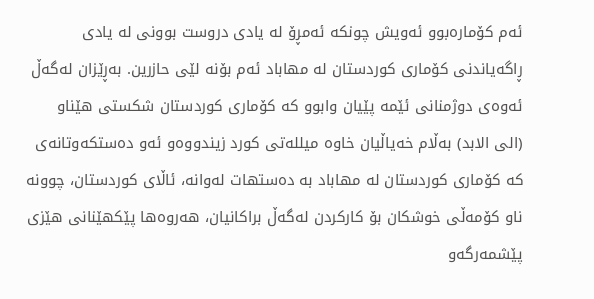ئه‌م كۆماره‌بوو ئه‌ویش چونكه‌ ئه‌مڕۆ له‌ یادى دروست بوونى له‌ یادى ڕاگه‌یاندنى كۆمارى كوردستان له‌ مهاباد ئه‌م بۆنه‌ لێى حازرین. به‌ڕێزان له‌گه‌ڵ ئه‌وه‌ى دوژمنانى ئێمه‌ پێیان وابوو كه‌ كۆمارى كوردستان شكستى هێناو (الى الابد) به‌ڵام خه‌یاڵیان خاوه‌ میلله‌تى كورد زیندووه‌و ئه‌و ده‌ستكه‌وتانه‌ى كه‌ كۆمارى كوردستان له‌ مهاباد به‌ ده‌ستهات له‌وانه‌، ئاڵاى كوردستان، چوونه‌ ناو كۆمه‌ڵى خوشكان بۆ كاركردن له‌گه‌ڵ براكانیان، هه‌روه‌ها پێكهێنانى هێزى پێشمه‌رگه‌و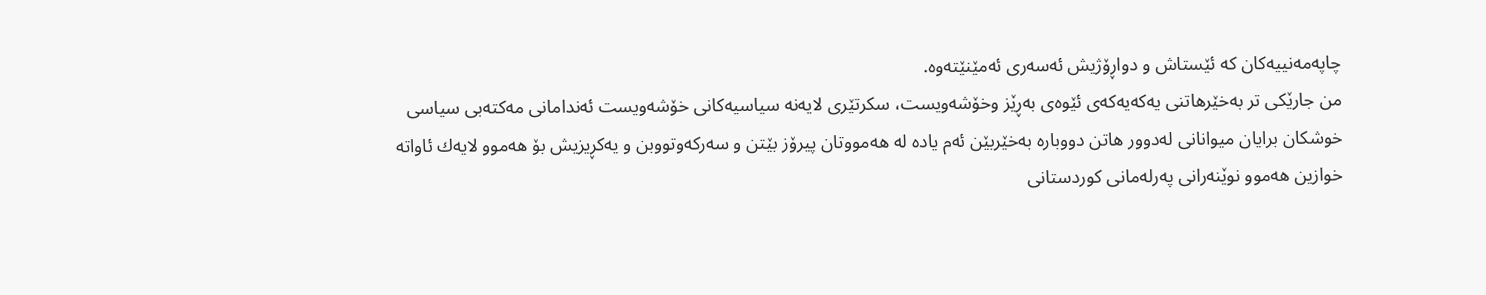چاپه‌مه‌نییه‌كان كه‌ ئێستاش و دواڕۆژیش ئه‌سه‌رى ئه‌مێنێته‌وه‌.
من جارێكى تر به‌خێرهاتنى یه‌كه‌یه‌كه‌ى ئێوه‌ى به‌ڕێز وخۆشه‌ویست، سكرتێرى لایه‌نه‌ سیاسیه‌كانى خۆشه‌ویست ئه‌ندامانى مه‌كته‌بى سیاسى خوشكان برایان میوانانى له‌دوور هاتن دووباره‌ به‌خێربێن ئه‌م یاده‌ له‌ هه‌مووتان پیرۆز بێتن و سه‌ركه‌وتووبن و یه‌كڕیزیش بۆ هه‌موو لایه‌ك ئاواته‌ خوازین هه‌موو نوێنه‌رانى په‌رله‌مانى كوردستانى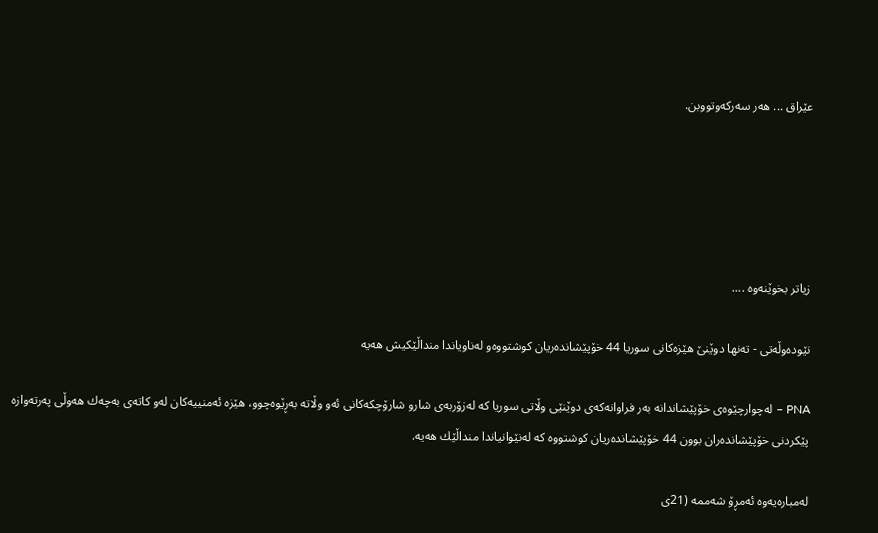عێراق ... هه‌ر سه‌ركه‌وتووبن.





زياتر بخوێنه‌وه‌ ....

نێوده‌وڵه‌تی - ته‌نها دوێنێ هێزه‌كانی سوریا 44 خۆپێشانده‌ریان كوشتووه‌و له‌ناویاندا منداڵێكیش هه‌یه‌

PNA – له‌چوارچێوه‌ی خۆپێشاندانه‌ به‌ر فراوانه‌كه‌ی دوێنێی وڵاتی سوریا كه‌ له‌زۆربه‌ی شارو شارۆچكه‌كانی ئه‌و وڵاته‌ به‌ڕێوه‌چوو، هێزه‌ ئه‌منییه‌كان له‌و كاته‌ی به‌چه‌ك هه‌وڵی په‌رته‌وازه‌ پێكردنی خۆپێشانده‌ران بوون 44 خۆپێشانده‌ریان كوشتووه‌ كه‌ له‌نێوانیاندا منداڵێك هه‌یه‌.

له‌مباره‌یه‌وه‌ ئه‌مڕۆ شه‌ممه‌ (21ی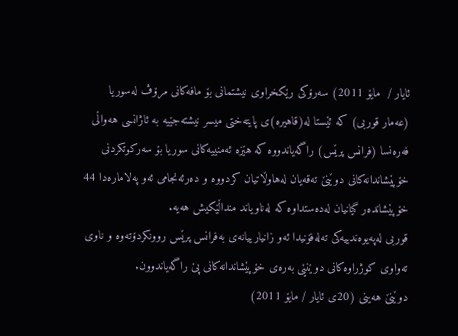ئایار /  مایۆ 2011) سه‌رۆكی رێكخراوی نیشتمانی بۆ مافه‌كانی مرۆڤ له‌سوریا (عه‌مار قوربی) كه‌ ئێستا له‌(قاهیره‌)ی پایته‌ختی میسر نیشته‌جێیه‌ به‌ ئاژانسی هه‌واڵی فه‌ره‌نسا (فرانس پرێس) راگه‌یاندووه‌ كه‌ هێزه‌ ئه‌منییه‌كانی سوریا بۆ سه‌ركوتكردنی خۆپێشاندانه‌كانی دوێنێ ته‌قه‌یان له‌هاوڵاتیان كردووه‌ و ده‌رئه‌نجامی ئه‌و په‌لاماره‌دا 44 خۆپێشانده‌ر گیانیان له‌ده‌ستداوه‌ كه‌ له‌ناویاند منداڵێكیش هه‌یه‌.
قوربی له‌په‌یوه‌ندییه‌كی ته‌له‌فۆنیدا ئه‌و زانیارییانه‌ی به‌فرانس پرێس روونكردۆته‌وه‌ و ناوی ته‌واوی كوژراوه‌كانی دوێنێی به‌ره‌ی خۆپێشاندانه‌كانی پێ راگه‌یاندوون.
دوێنێ هه‌ینی (20ی ئایار / مایۆ 2011)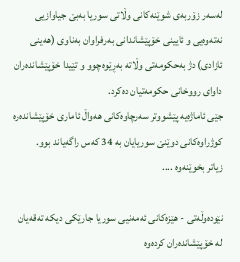له‌سه‌ر زۆربه‌ی شوێنه‌كانی وڵاتی سوریا به‌بێ جیاوازیی نه‌ته‌وه‌یی و ئایینی خۆپێشاندانی به‌رفراوان به‌ناوی (هه‌ینی ئازادی) دژ به‌حكومه‌تی وڵاته‌ به‌ڕێوه‌چوو و تێیدا خۆپێشانده‌ران داوای رووخانی حكومه‌تیان ده‌كرد.
جێی ئاماژه‌یه‌ پێشووتر سه‌رچاوه‌كانی هه‌واڵ ئاماری خۆپێشانده‌ره‌ كوژراوه‌كانی دوێنێ سوریایان به‌ 34 كه‌س راگه‌یاند بوو.
زياتر بخوێنه‌وه‌ ....

نێوده‌وڵه‌تی - هێزه‌کانی ئه‌مه‌نیی سوریا جارێکی دیکه ته‌قه‌یان له خۆپێشانده‌ران کرده‌وه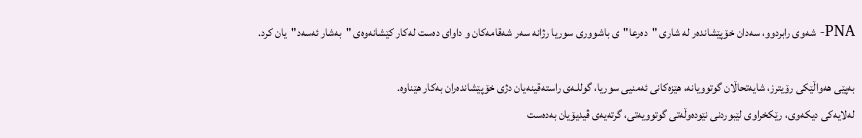PNA- شه‌وی رابردوو، سه‌دان خۆپێشانده‌ر له شاری "ده‌رعا"ی باشووری سوریا رژانه سه‌ر شه‌قامه‌کان و داوای ده‌ست له‌کار کێشانه‌وه‌ی "به‌شار ئه‌سه‌د"یان کرد.

به‌پێی هه‌واڵێکی رۆیترز، شایه‌تحاڵان گوتوویانه، هێزه‌کانی ئه‌منیی سوریا، گوللـه‌ی راسته‌قینه‌یان دژی خۆپێشانده‌ران به‌کار هێناوه.
له‌لایه‌کی دیکه‌وی، رێکخراوی لێبوردنی نێوده‌وڵه‌تی گوتوویه‌تی، گرته‌یه‌ی ڤیدیۆیان به‌ده‌ست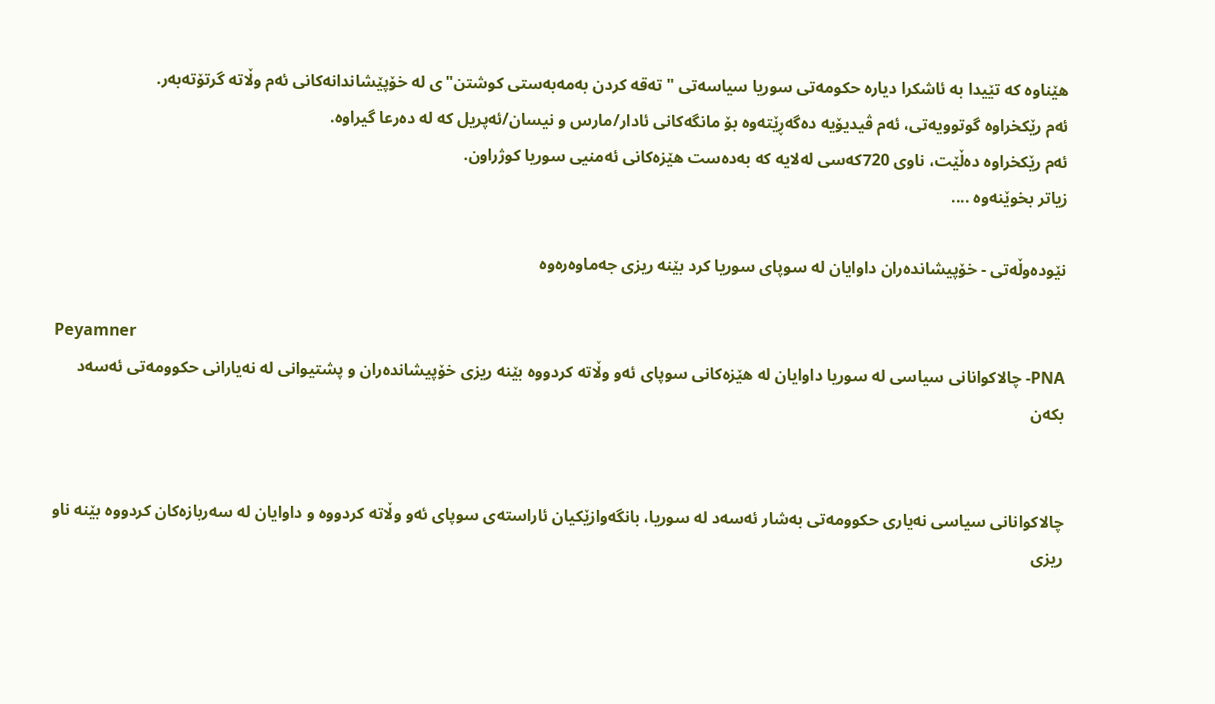هێناوه که تێیدا به ئاشکرا دیاره حکومه‌تی سوریا سیاسه‌تی "ته‌قه کردن به‌مه‌به‌ستی کوشتن"ی له خۆپێشاندانه‌کانی ئه‌م وڵاته گرتۆته‌به‌ر.
ئه‌م رێکخراوه گوتوویه‌تی، ئه‌م ڤیدیۆیه ده‌گه‌ڕێته‌وه بۆ مانگه‌کانی ئادار/مارس و نیسان/ئه‌پریل که له ده‌رعا گیراوه.
ئه‌م رێکخراوه ده‌ڵێت، ناوی 720که‌سی له‌لایه که به‌ده‌ست هێزه‌کانی ئه‌منیی سوریا کوژراون.
زياتر بخوێنه‌وه‌ ....

نێوده‌وڵه‌تی - خۆپیشانده‌ران داوایان له‌ سوپای‌ سوریا كرد بێنه‌ ریزی‌ جه‌ماوه‌ره‌وه‌

Peyamner
PNA- چالاكوانانی‌ سیاسی‌ له‌ سوریا داوایان له‌ هێزه‌كانی‌ سوپای‌ ئه‌و وڵاته‌ كردووه‌ بێنه‌ ریزی‌ خۆپیشانده‌ران و پشتیوانی‌ له‌ نه‌یارانی‌ حكوومه‌تی‌ ئه‌سه‌د بكه‌ن


چالاكوانانی‌ سیاسی‌ نه‌یاری‌ حكوومه‌تی‌ به‌شار ئه‌سه‌د له‌ سوریا، بانگه‌وازێكیان ئاراسته‌ی‌ سوپای‌ ئه‌و وڵاته‌ كردووه‌ و داوایان له‌ سه‌ربازه‌كان كردووه‌ بێنه‌ ناو ریزی‌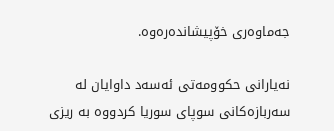جه‌ماوه‌ری‌ خۆپیشانده‌ره‌وه‌.

نه‌یارانی‌ حكوومه‌تی‌ ئه‌سه‌د داوایان له‌ سه‌ربازه‌كانی‌ سوپای‌ سوریا كردووه‌ به‌ ریزی‌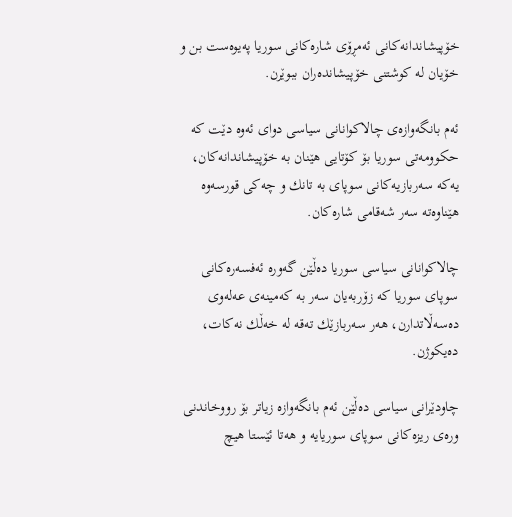خۆپیشاندانه‌كانی‌ ئه‌مڕۆی‌ شاره‌كانی‌ سوریا په‌یوه‌ست بن و خۆیان له‌ كوشتنی‌ خۆپیشانده‌ران ببوێرن.

ئه‌م بانگه‌وازه‌ی‌ چالاكوانانی‌ سیاسی‌ دوای‌ ئه‌وه‌ دێت كه‌ حكوومه‌تی‌ سوریا بۆ كۆتایی‌ هێنان به‌ خۆپیشاندانه‌كان، یه‌كه‌ سه‌ربازیه‌كانی‌ سوپای‌ به‌ تانك و چه‌كی‌ قورسه‌وه‌ هێناوه‌ته‌ سه‌ر شه‌قامی‌ شاره‌كان.

چالاكوانانی‌ سیاسی‌ سوریا ده‌ڵێن گه‌وره‌ ئه‌فسه‌ره‌كانی‌ سوپای‌ سوریا كه‌ زۆربه‌یان سه‌ر به‌ كه‌مینه‌ی‌ عه‌له‌وی‌ ده‌سه‌ڵاتدارن، هه‌ر سه‌ربازێك ته‌قه‌ له‌ خه‌ڵك نه‌كات، ده‌یكوژن.

چاودێرانی‌ سیاسی‌ ده‌ڵێن ئه‌م بانگه‌وازه‌ زیاتر بۆ رووخاندنی‌ وره‌ی‌ ریزه‌كانی‌ سوپای‌ سوریایه‌ و هه‌تا ئێستا هیچ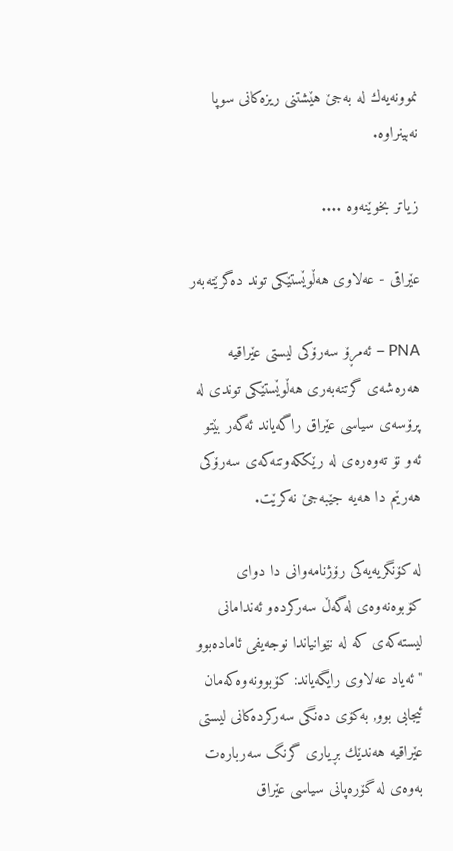نموونه‌یه‌ك له‌ به‌جێ‌ هێشتنی‌ ریزه‌كانی‌ سوپا نه‌بینراوه‌.

زياتر بخوێنه‌وه‌ ....

عێراقی - عه‌لاوی هه‌ڵوێستێكی توند ده‌گرێته‌به‌ر

PNA – ئه‌مڕۆ سه‌رۆكی لیستی عێراقیه‌ هه‌ره‌شه‌ی گرتنه‌به‌ری هه‌ڵوێستێكی توندی له‌ پرۆسه‌ی سیاسی عێراق راگه‌یاند ئه‌گه‌ر بێتو ئه‌و نۆ ته‌وه‌ره‌ی له‌ رێككه‌وتنه‌كه‌ی سه‌رۆكی هه‌رێم دا هه‌یه‌ جێبه‌جێ نه‌كرێت.

له‌ كۆنگریه‌یه‌كی رۆژنامه‌وانی دا دوای كۆبوه‌نه‌وه‌ی له‌گه‌ڵ سه‌ركرده‌و ئه‌ندامانی لیسته‌كه‌ی كه‌ له‌ نێوانیاندا نوجه‌یفی ئاماده‌بوو "ئه‌یاد عه‌لاوی رایگه‌یاند: كۆبوونه‌وه‌كه‌مان ئیجابی بوو, به‌كۆی ده‌نگی سه‌ركرده‌كانی لیستی عێراقیه‌ هه‌ندێك بڕیاری گرنگ سه‌رباره‌ت به‌وه‌ی له‌ گۆره‌پانی سیاسی عێراق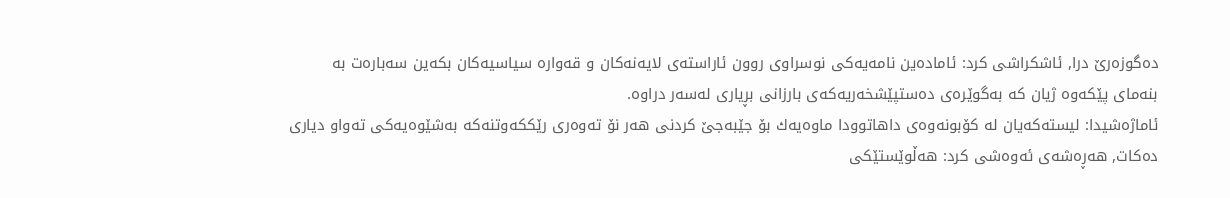ده‌گوزه‌رێ درا, ئاشكراشی كرد: ئاماده‌ین نامه‌یه‌كی نوسراوی روون ئاراسته‌ی لایه‌نه‌كان و قه‌واره‌ سیاسیه‌كان بكه‌ین سه‌باره‌ت به‌ بنه‌مای پێكه‌وه‌ ژیان كه‌ به‌گوێره‌ی ده‌ستپێشخه‌ریه‌كه‌ی بارزانی بڕیاری له‌سه‌ر دراوه‌.
ئاماژه‌شیدا: لیسته‌كه‌یان له‌ كۆبونه‌وه‌ی داهاتوودا ماوه‌یه‌ك بۆ جێبه‌جێ كردنی هه‌ر نۆ ته‌وه‌ری رێككه‌وتنه‌كه‌ به‌شێوه‌یه‌كی ته‌واو دیاری ده‌كات, هه‌ڕه‌شه‌ی ئه‌وه‌شی كرد: هه‌ڵوێستێكی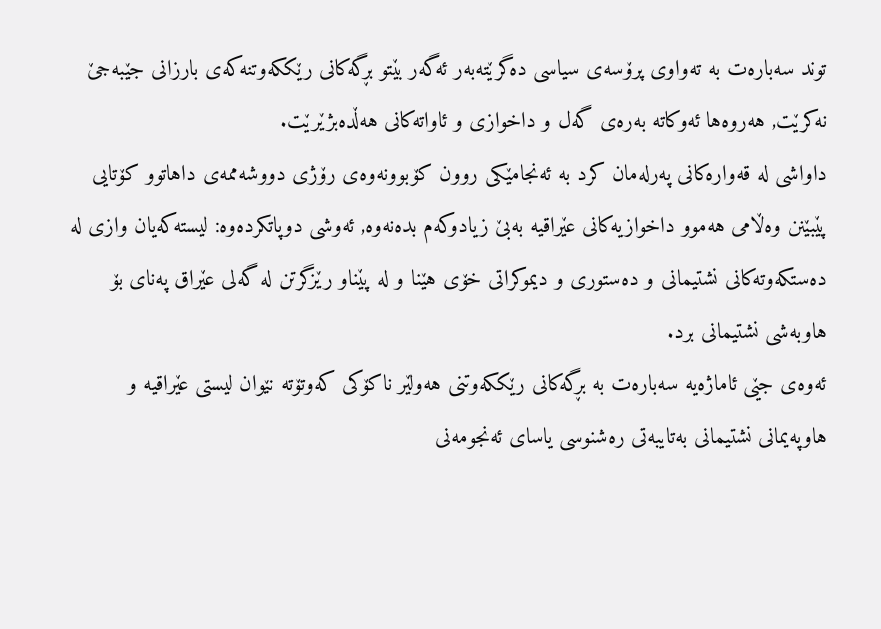توند سه‌باره‌ت به‌ ته‌واوی پرۆسه‌ی سیاسی ده‌گرێته‌به‌ر ئه‌گه‌ر بێتو بڕگه‌كانی رێككه‌وتنه‌كه‌ی بارزانی جێبه‌جێ نه‌كرێت, هه‌روه‌ها ئه‌وكاته‌ به‌ره‌ی گه‌ل و داخوازی و ئاواته‌كانی هه‌ڵده‌بژێرێت.
داواشی له‌ قه‌واره‌كانی په‌رله‌مان كرد به‌ ئه‌نجامێكی روون كۆبوونه‌وه‌ی رۆژی دووشه‌ممه‌ی داهاتوو كۆتایی پێبێنن وه‌ڵامی هه‌موو داخوازیه‌كانی عێراقیه‌ به‌بێ زیادوكه‌م بده‌نه‌وه‌, ئه‌وشی دوپاتكرده‌وه‌: لیسته‌كه‌یان وازی له‌ ده‌ستكه‌وته‌كانی نشتیمانی و ده‌ستوری و دیموكراتی خۆی هێنا و له‌ پێناو رێزگرتن له‌ گه‌لی عێراق په‌نای بۆ هاوبه‌شی نشتیمانی برد.
ئه‌وه‌ی جێی ئاماژه‌یه‌ سه‌باره‌ت به‌ بڕگه‌كانی رێككه‌وتنی هه‌ولێر ناكۆكی كه‌وتۆته‌ نێوان لیستی عێراقیه‌ و هاوپه‌یمانی نشتیمانی به‌تایبه‌تی ره‌شنوسی یاسای ئه‌نجومه‌نی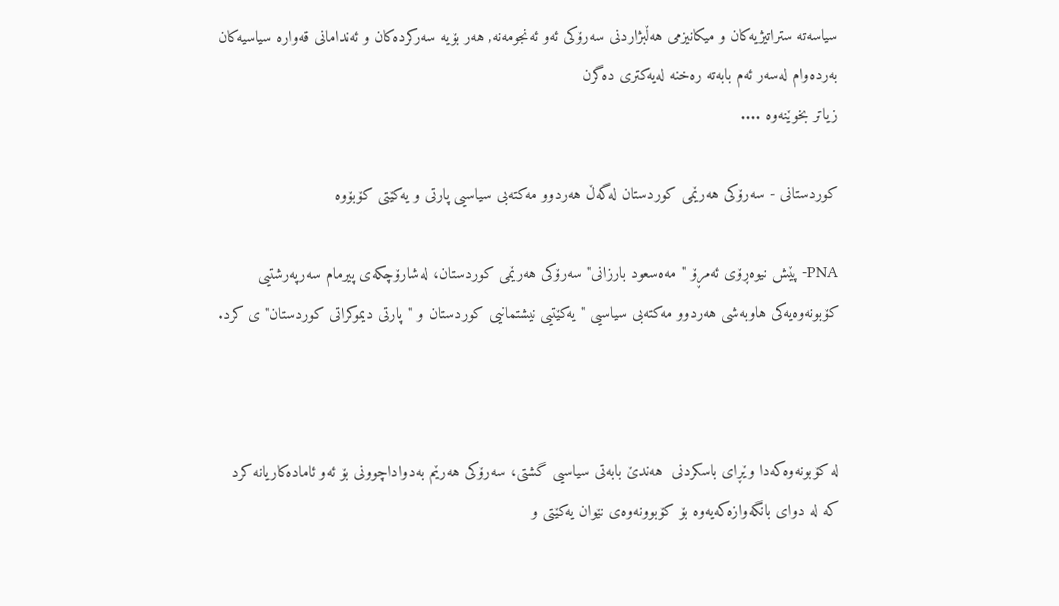سیاسه‌ته‌ ستراتیژیه‌كان و میكانیزمی هه‌ڵبژاردنی سه‌رۆكی ئه‌و ئه‌نجومه‌نه‌, هه‌ر بۆیه‌ سه‌ركرده‌كان و ئه‌ندامانی قه‌واره‌ سیاسیه‌كان به‌رده‌وام له‌سه‌ر ئه‌م بابه‌ته‌ ره‌خنه‌ له‌یه‌كتری ده‌گرن
زياتر بخوێنه‌وه‌ ....

کوردستانی - سه‌رۆکى هه‌رێمى کوردستان له‌گه‌ڵ هه‌ردوو مه‌کته‌بى سیاسیى پارتی و یه‌کێتی کۆبۆوه‌

PNA- پێش نیوه‌ڕۆى ئه‌مڕۆ "مه‌ه‌سعود بارزانى" سه‌رۆکى هه‌رێمى کوردستان، له‌شارۆچکه‌ى پیرمام سه‌رپه‌رشتیى کۆبونه‌وه‌یه‌کى هاوبه‌شى هه‌ردوو مه‌کته‌بى سیاسیى "یه‌کێتیی نیشتمانیی کوردستان و "پارتى دیموکراتی کوردستان"ی کرد.



له‌ کۆبونه‌وه‌که‌دا وێڕاى باسکردنى  هه‌ندێ بابه‌تى سیاسیى گشتى، سه‌رۆکى هه‌رێم به‌دواداچوونى بۆ ئه‌و ئاماده‌کاریانه‌ کرد  که‌ له دواى بانگه‌وازه‌که‌یه‌وه‌ بۆ کۆبوونه‌وه‌ى نێوان یه‌کێتى و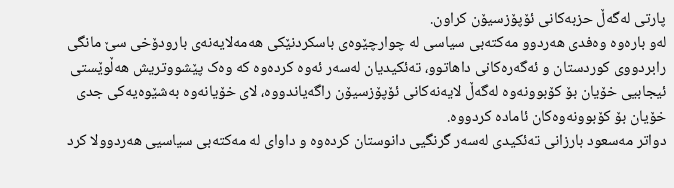پارتى له‌گه‌ڵ حزبه‌کانى ئۆپۆزسیۆن کراون.
له‌و باره‌وه‌ وه‌فدى هه‌ردوو مه‌کته‌بى سیاسى له چوارچێوه‌ى باسکردنێکى هه‌مه‌لایه‌نه‌ى بارودۆخى سێ مانگى رابردووى کوردستان و ئه‌گه‌ره‌کانى داهاتوو، ته‌ئکیدیان له‌سه‌ر ئه‌وه‌ کرده‌وه که‌ وه‌ک پێشووتریش هه‌ڵوێستى ئیجابیى خۆیان بۆ کۆبوونه‌وه‌ له‌گه‌ڵ لایه‌نه‌کانى ئۆپۆزسیۆن راگه‌یاندووه‌، لاى خۆیانه‌وه‌ به‌شێوه‌یه‌کى جدى خۆیان بۆ کۆبوونه‌وه‌کان ئاماده‌ کردووه‌.
دواتر مه‌سعود بارزانی ته‌ئکیدى له‌سه‌ر گرنگیى دانوستان کرده‌وه و داواى له مه‌کته‌بى سیاسیى هه‌ردوولا کرد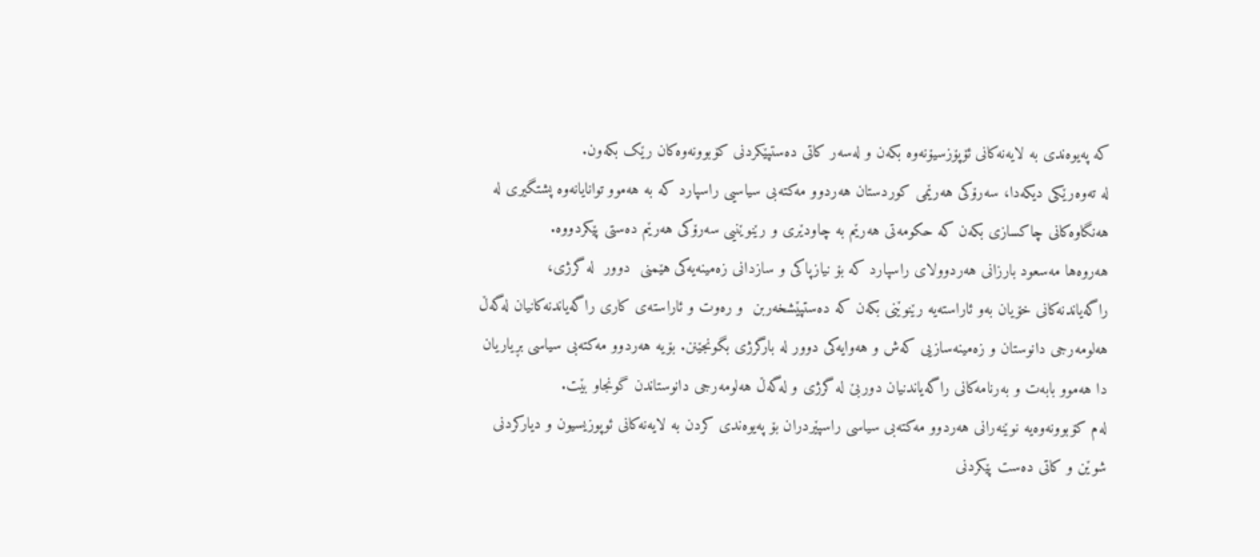که په‌یوه‌ندى به لایه‌نه‌کانى ئۆپۆزسیۆنه‌وه‌ بکه‌ن و له‌سه‌ر کاتى ده‌ستپێکردنى کۆبوونه‌وه‌کان رێک بکه‌ون.
له ته‌وه‌رێکى دیکه‌دا، سه‌رۆکى هه‌رێمی کوردستان هه‌ردوو مه‌کته‌بى سیاسیى راسپارد که به هه‌موو توانایانه‌وه‌ پشتگیرى له هه‌نگاوه‌کانى چاکسازى بکه‌ن که حکومه‌تى هه‌رێم به چاودێرى و رێنوێنیى سه‌رۆکى هه‌رێم ده‌ستى پێکردووه‌.
هه‌روه‌ها مه‌سعود بارزانی هه‌ردوولاى راسپارد که بۆ نیازپاکى و سازدانى زه‌مینه‌یه‌کى هێمنى  دوور  له گرژى، راگه‌یاندنه‌کانى خۆیان به‌و ئاراسته‌یه‌ رێنوێنى بکه‌ن که ده‌ستپێشخه‌ربن  و ره‌وت و ئاراسته‌ى کارى راگه‌یاندنه‌کانیان له‌گه‌ڵ هه‌لومه‌رجى دانوستان و زه‌مینه‌سازیى که‌ش و هه‌وایه‌کى دوور له بارگرژى بگونجێنن. بۆیه‌ هه‌ردوو مه‌کته‌بى سیاسى بڕیاریان دا هه‌موو بابه‌ت و به‌رنامه‌کانى راگه‌یاندنیان دوربێ له‌ گرژى و له‌گه‌ڵ هه‌لومه‌رجى دانوستاندن گونجاو بێت.
له‌م کۆبوونه‌وه‌یه نوێنه‌رانى هه‌ردوو مه‌کته‌بى سیاسى راسپێردران بۆ په‌یوه‌ندی کردن به لایه‌نه‌کانى ئوپوزیسیون و دیارکردنى شوێن و کاتى ده‌ست پێکردنى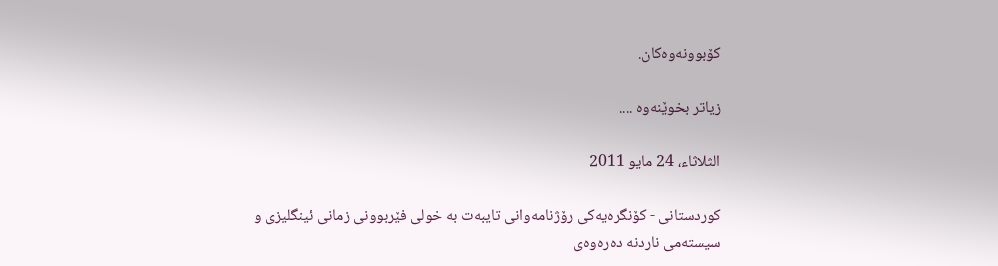کۆبوونه‌وه‌کان.

زياتر بخوێنه‌وه‌ ....

الثلاثاء، 24 مايو 2011

کوردستانی - كۆنگره‌یه‌كی رۆژنامه‌وانی تایبه‌ت به‌ خولی فێربوونی زمانی ئینگلیزی و سیسته‌می ناردنه‌ ده‌ره‌وه‌ی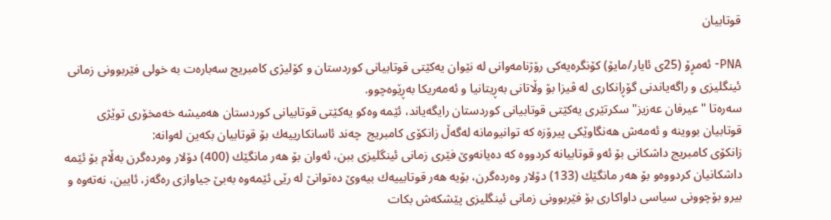قوتابیان

PNA- ئه‌مڕۆ (25ی ئایار/مایۆ) كۆنگره‌یه‌كی رۆژنامه‌وانی له‌ نێوان یه‌كێتی قوتابیانی كوردستان و كۆلیژی كامبریج سه‌باره‌ت به‌ خولی فێربوونی زمانی ئینگلیزی و راگه‌یاندنی گۆڕانكاری له‌ ڤیزا بۆ وڵاتانی به‌ڕیتانیا و ئه‌مه‌ریكا به‌ڕێوه‌چوو.
سه‌ره‌تا "عیرفان عه‌زیز" سكرتێری یه‌كێتی قوتابیانی كوردستان رایگه‌یاند، ئێمه‌ وه‌كو یه‌كێتی قوتابیانی كوردستان هه‌میشه‌ خه‌مخۆری توێژی قوتابیان بووینه‌ و ئه‌مه‌ش هه‌نگاوێكی پیرۆزه‌ كه‌ توانیومانه‌ له‌گه‌ڵ زانكۆی كامبریج  چه‌ند ئاسانكارییه‌ك بۆ قوتابیان بكه‌ین له‌وانه‌:
زانكۆی كامبریج داشكانی بۆ ئه‌و قوتابیانه‌ كردووه‌ كه‌ ده‌یانه‌وێ فێری زمانی ئینگلیزی ببن، ئه‌وان بۆ هه‌ر مانگێك (400) دۆلار وه‌رده‌گرن به‌ڵام بۆ ئێمه‌ داشكانیان كردووه‌و بۆ هه‌ر مانگێك (133) دۆلار وه‌رده‌گرن، بۆیه‌ هه‌ر قوتابییه‌ك بیه‌وێ ده‌توانێ له‌ رێی ئێمه‌وه‌ به‌بێ جیاوازی ره‌گه‌ز، ئایین، نه‌ته‌وه‌ و بیرو بۆچوونی سیاسی داواكاری بۆ فێربوونی زمانی ئینگلیزی پێشكه‌ش بكات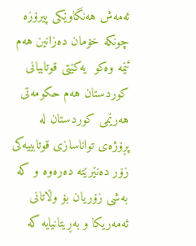ئه‌مه‌ش هه‌نگاوێكی پیرۆزه‌ چونكه‌ خۆمان ده‌زانین هه‌م ئێمه‌ وه‌كو  یه‌كێتی قوتابیانی كوردستان هه‌م حكومه‌تی هه‌رێمی كوردستان له‌ پڕۆژه‌ی تواناسازی قوتابییه‌كی زۆر ده‌نێرێته‌ ده‌ره‌وه‌ و كه‌ به‌شی زۆریان بۆ وڵاتانی ئه‌مه‌ریكا و به‌ڕیتانیایه‌ كه‌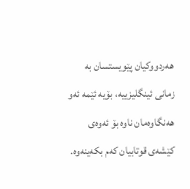هه‌ردووكیان پێویستسان به‌ زمانی ئینگلیزییه‌، بۆیه‌ ئێمه‌ ئه‌و هه‌نگاوه‌مان ناوه‌ بۆ ئه‌وه‌ی كێشه‌ی قوتابیان كه‌م بكه‌ینه‌وه‌.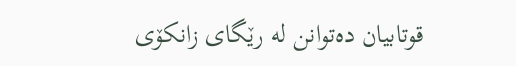قوتابیان ده‌توانن له‌ رێگای زانكۆی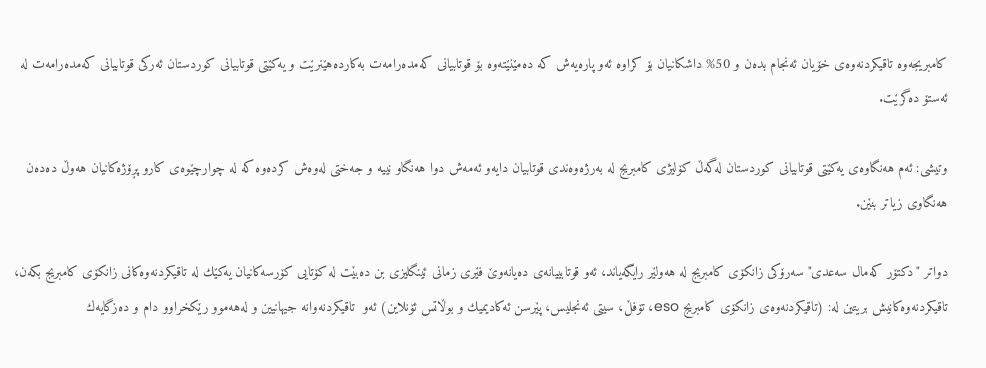كامبریجه‌وه‌ تاقیكردنه‌وه‌ی خۆیان ئه‌نجام بده‌ن و 50% داشكانیان بۆ كراوه‌ ئه‌و پاره‌یه‌ش كه‌ ده‌مێنێته‌وه‌ بۆ قوتابیانی كه‌مده‌رامه‌ت به‌كارده‌هێنرێت و یه‌كێتی قوتابیانی كوردستان ئه‌ركی قوتابیانی كه‌مده‌رامه‌ت له‌ ئه‌ستۆ ده‌گرێت.

وتیشی: ئه‌م هه‌نگاوه‌ی یه‌كێتی قوتابیانی كوردستان له‌گه‌ڵ كۆلیژی كامبریج له‌ به‌رژه‌وه‌ندی قوتابیان دایه‌و ئه‌مه‌ش دوا هه‌نگاو نییه‌ و جه‌ختی له‌وه‌ش كرده‌وه‌ كه‌ له‌ چوارچێوه‌ی كارو پڕۆژه‌كانیان هه‌وڵ ده‌ده‌ن هه‌نگاوی زیاتر بنێن.

دواتر "دكتۆر كه‌مال سه‌عدی" سه‌رۆكی زانكۆی كامبریج له‌ هه‌ولێر رایگه‌یاند، ئه‌و قوتابییانه‌ی ده‌یانه‌وێ فێری زمانی ئینگلیزی بن ده‌بێت له‌ كۆتایی كۆرسه‌كانیان یه‌كێك له‌ تاقیكردنه‌وه‌كانی زانكۆی كامبریج بكه‌ن، تاقیكردنه‌وه‌كانیش بریتین له‌: (تاقیكردنه‌وه‌ی زانكۆی كامبریج eso، تۆفڵ، سیتی ئه‌نجلیس، پێرسن ئه‌كادیمیك و بوڵاتس ئۆنلاین) ئه‌و  تاقیكردنه‌وانه‌ جیهانیین و له‌هه‌موو رێكخراوو دام و ده‌زگایه‌ك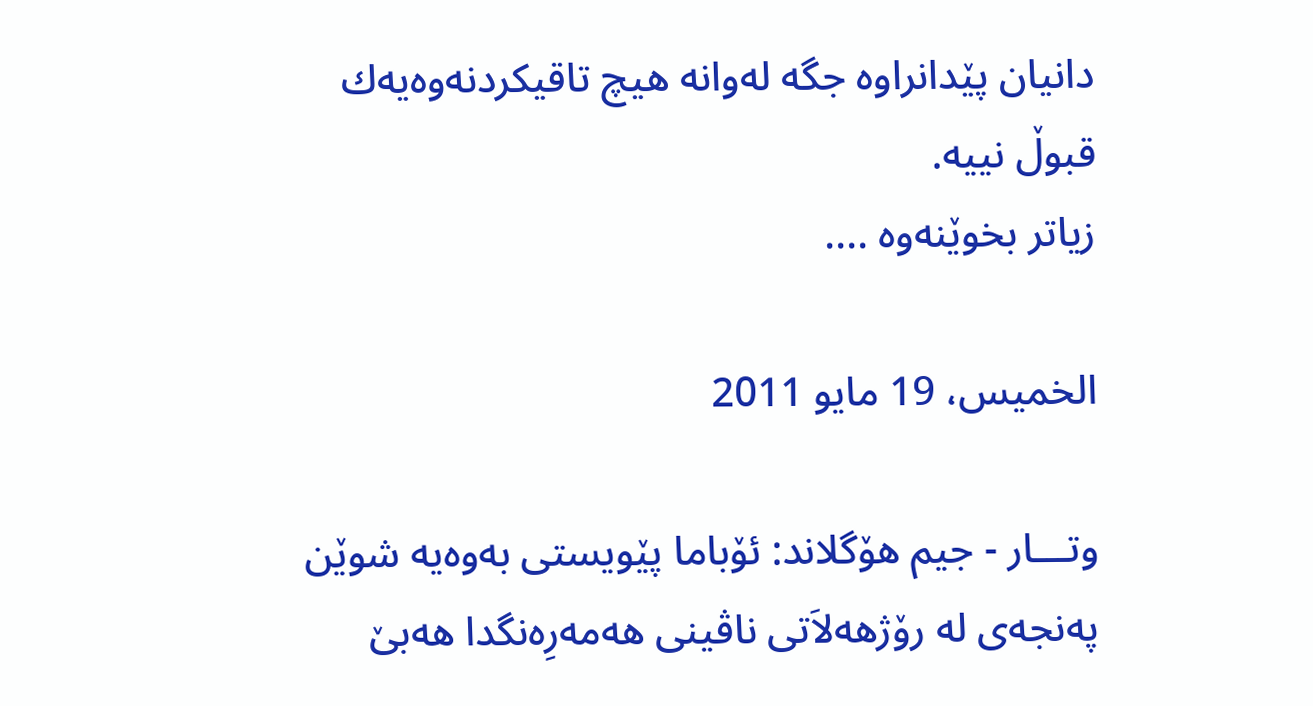دانیان پێدانراوه‌ جگه‌ له‌وانه‌ هیچ تاقیكردنه‌وه‌یه‌ك قبوڵ نییه‌.
زياتر بخوێنه‌وه‌ ....

الخميس، 19 مايو 2011

وتـــار - جیم هۆگلاند: ئۆباما پێویستی به‌وه‌یه‌ شوێن په‌نجه‌ی له‌ رۆژهه‌لاَتی ناڤینی هه‌مه‌رِه‌نگدا هه‌بێ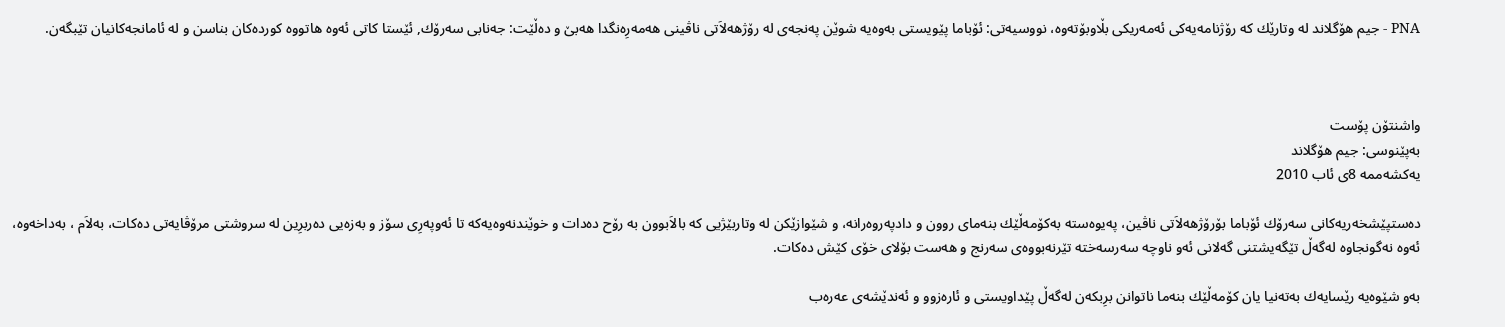PNA - جیم هۆگلاند له‌ وتارێك كه‌ رۆژنامه‌یه‌كی ئه‌مه‌ریكی بڵاوبۆته‌وه‌، نووسیه‌تی: ئۆباما پێویستی به‌وه‌یه‌ شوێن په‌نجه‌ی له‌ رۆژهه‌لاَتی ناڤینی هه‌مه‌رِه‌نگدا هه‌بێ و ده‌ڵێت: جه‌نابی سه‌رۆك, ئێستا كاتی ئه‌وه‌ هاتووه‌ كورده‌كان بناسن و له‌ ئامانجه‌كانیان تێبگه‌ن.



واشنتۆن پۆست
به‌پێنوسی: جیم هۆگلاند
یه‌كشه‌ممه‌ 8ی ئاب 2010

ده‌ستپێشخه‌ریه‌كانی سه‌رۆك ئۆباما بۆرۆژهه‌لاَتی ناڤین، په‌یوه‌سته‌ به‌كۆمه‌ڵێك بنه‌مای روون و دادپه‌روه‌رانه‌، و شێوازێكن له‌ وتاربێژیی كه‌ بالاَبوون به‌ رۆح ده‌دات و خوێندنه‌وه‌یه‌كه‌ تا ئه‌وپه‌رِی سۆز و به‌زه‌یی ده‌ربرِین له‌ سروشتی مرۆڤایه‌تی ده‌كات، به‌لاَم ، به‌داخه‌وه‌، ئه‌وه‌ نه‌گونجاوه‌ له‌گه‌ڵ تێگه‌یشتنی گه‌لانی ئه‌و ناوچه‌ سه‌رسه‌خته‌ تێرنه‌بووه‌ی سه‌رنج و هه‌ست بۆلای خۆی كێش ده‌كات.

به‌و شێوه‌یه‌ رێسایه‌ك به‌ته‌نیا یان كۆمه‌ڵێك بنه‌ما ناتوانن برِبكه‌ن له‌گه‌ڵ پێداویستی و ئاره‌زوو و ئه‌ندێشه‌ی عه‌ره‌ب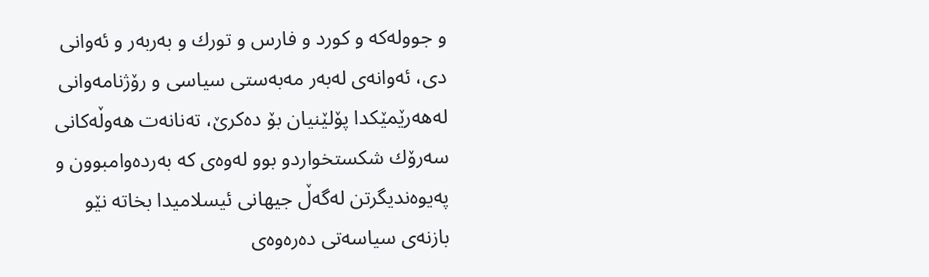و جووله‌كه‌ و كورد و فارس و تورك و به‌ربه‌ر و ئه‌وانی دی، ئه‌وانه‌ی له‌به‌ر مه‌به‌ستی سیاسی و رۆژنامه‌وانی له‌هه‌رێمێكدا پۆلێنیان بۆ ده‌كرێ، ته‌نانه‌ت هه‌وڵه‌كانی سه‌رۆك شكستخواردو بوو له‌وه‌ی كه‌ به‌رده‌وامبوون و په‌یوه‌ندیگرتن له‌گه‌ڵ جیهانی ئیسلامیدا بخاته‌ نێو بازنه‌ی سیاسه‌تی ده‌ره‌وه‌ی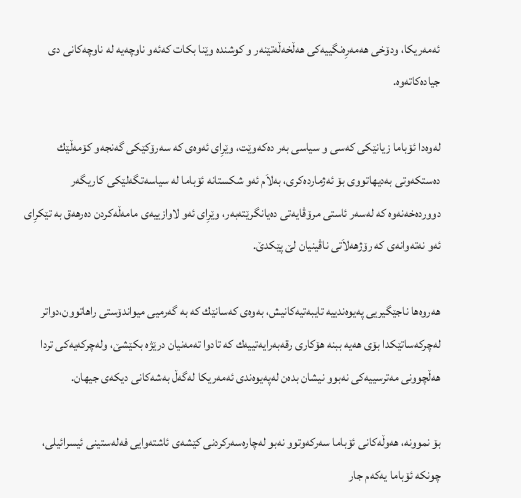ئه‌مه‌ریكا، ودۆخی هه‌مه‌رِه‌نگییه‌كی هه‌ڵخه‌ڵه‌تێنه‌ر و كوشنده‌ وێنا بكات كه‌ئه‌و ناوچه‌یه‌ له‌ ناوچه‌كانی دی جیاده‌كاته‌وه‌.

له‌وه‌دا ئۆباما زیانێكی كه‌سی و سیاسی به‌ر ده‌كه‌وێت، وێرِای ئه‌وه‌ی كه‌ سه‌رۆكێكی گه‌نجه‌و كۆمه‌ڵێك ده‌ستكه‌وتی به‌دیهاتووی بۆ ئه‌ژمارده‌كری، به‌لاَم ئه‌و شكستانه‌ ‌ئۆباما له‌ سیاسه‌تگه‌لێكی كاریگه‌ر دوورده‌خه‌نه‌وه‌ كه‌ له‌سه‌ر ئاستی مرۆڤایه‌تی ده‌یانگرێته‌به‌ر، وێرِای ئه‌و لاوازییه‌ی مامه‌ڵه‌كردن ده‌رهه‌ق به‌ تێكرِای ئه‌و نه‌ته‌وانه‌ی كه‌ رۆژهه‌لاَتی ناڤینیان لێ پێكدێ.

هه‌روه‌ها ناجێگیریی په‌یوه‌ندییه‌ تایبه‌تیه‌كانیش، به‌وه‌ی كه‌سانێك كه‌ به‌ گه‌رمیی میواندۆستی راهاتوون،دواتر له‌چركه‌ساتێكدا بۆی هه‌یه‌ ببنه‌ هۆكاری رقه‌به‌رایه‌تییه‌ك كه‌ تادوا ته‌مه‌نیان درێژه‌ بكێشێ، وله‌چركه‌یه‌كی تردا هه‌ڵچوونی مه‌ترسییه‌كی نه‌بوو نیشان بده‌ن له‌په‌یوه‌ندی ئه‌مه‌ریكا له‌گه‌ڵ به‌شه‌كانی دیكه‌ی جیهان.

بۆ نموونه‌، هه‌وڵه‌كانی ئۆباما سه‌ركه‌وتوو نه‌بو له‌چاره‌سه‌ركردنی كێشه‌ی ئاشته‌وایی فه‌له‌ستینی ئیسرائیلی، چونكه‌ ئۆباما یه‌كه‌م جار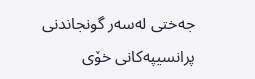جه‌ختی له‌سه‌ر گونجاندنی پرانسیپه‌كانی خۆی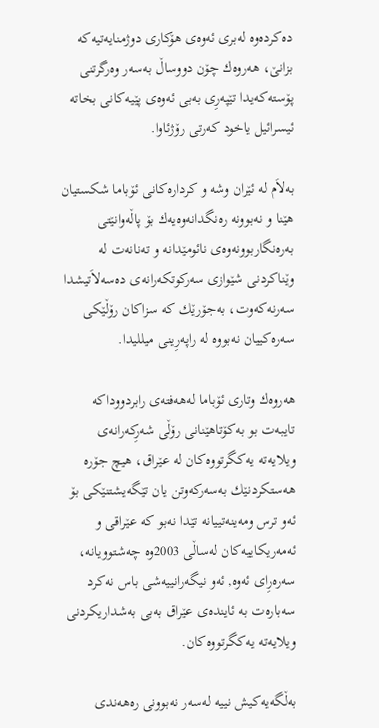ده‌كرده‌وه‌ له‌بری ئه‌وه‌ی هۆكاری دوژمنایه‌تیه‌كه‌ بزانێ، هه‌روه‌ك چۆن دووساڵ به‌سه‌ر وه‌رگرتنی پۆسته‌كه‌یدا تێپه‌رِی به‌بی ئه‌وه‌ی پێیه‌كانی بخاته‌ ئیسرائیل یاخود كه‌رتی رۆژئاوا.

به‌لاَم له‌ ئێران وشه‌ و كرداره‌كانی ئۆباما شكستیان هێنا و نه‌بوونه‌ ره‌نگدانه‌وه‌یه‌ك بۆ پاڵه‌وانێتی به‌ره‌نگاربوونه‌وه‌ی نائومێدانه‌ و ته‌نانه‌ت له‌ وێناكردنی شێوازی سه‌ركوتكه‌رانه‌ی ده‌سه‌لاَتیشدا سه‌رنه‌كه‌وت، به‌جۆرێك كه‌ سزاكان رۆڵێكی سه‌ره‌كییان نه‌بووه‌ له‌ راپه‌رِینی میللیدا.

هه‌روه‌ك وتاری ئۆباما له‌هه‌فته‌ی رابردووداكه‌ تایبه‌ت بو به‌كۆتاهێنانی رۆڵی شه‌رِكه‌رانه‌ی ویلایه‌ته‌ یه‌كگرتووه‌كان له‌ عێراق، هیچ جۆره‌ هه‌ستكردنێك به‌سه‌ركه‌وتن یان تێگه‌یشتنێكی بۆ ئه‌و ترس ومه‌ینه‌تییانه‌ تێدا نه‌بو كه‌ عێراقی و ئه‌مه‌ریكاییه‌كان له‌ساڵی 2003وه‌ چه‌شتوویانه‌، سه‌ره‌رِای ئه‌وه, ئه‌و نیگه‌رانییه‌شی باس نه‌كرد سه‌باره‌ت به‌ ئاینده‌ی عێراق به‌بی به‌شداریكردنی ویلایه‌ته‌ یه‌كگرتووه‌كان.

به‌ڵگه‌یه‌كیش نییه‌ له‌سه‌ر نه‌بوونی ره‌هه‌ندی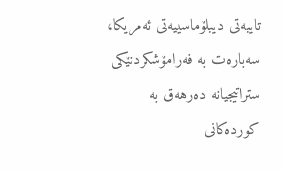تایبه‌تی دیبلۆماسییه‌تی ئه‌مریكا، سه‌باره‌ت به‌ فه‌رامۆشكردنێكی ستراتیجیانه‌ ده‌رهه‌ق به‌ كورده‌كانی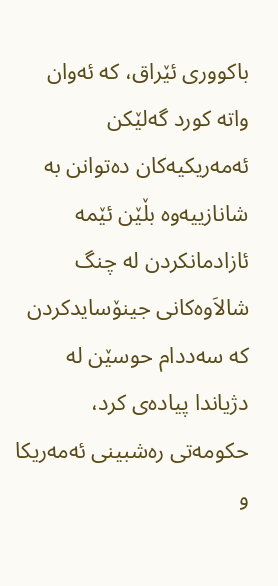باكووری ئێراق، كه‌ ئه‌وان واته‌ كورد گه‌لێكن ئه‌مه‌ریكیه‌كان ده‌توانن به‌ شانازییه‌وه‌ بڵێن ئێمه‌ ئازادمانكردن له‌ چنگ شالاَوه‌كانی جینۆسایدكردن كه‌ سه‌ددام حوسێن له‌ دژیاندا پیاده‌ی كرد، حكومه‌تی ره‌شبینی ئه‌مه‌ریكا و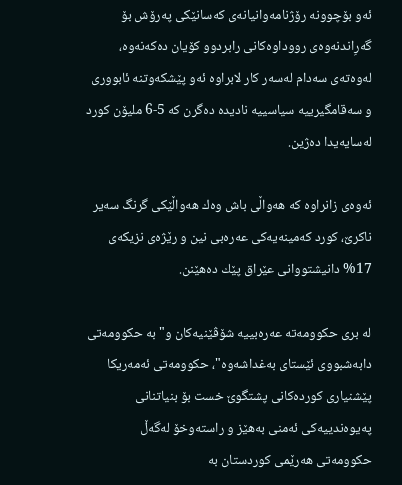ئه‌و بۆچوونه‌ رۆژنامه‌وانیانه‌ی كه‌سانێكی په‌رۆش بۆ گه‌رِاندنه‌وه‌ی رووداوه‌كانی رابردوو كۆیان ده‌كه‌نه‌وه‌، له‌وه‌ته‌ی سه‌دام له‌سه‌ر كار لابراوه‌ ئه‌و پێشكه‌وتنه‌ ئابووری و سه‌قامگیرییه‌ سیاسییه‌ نادیده‌ ده‌گرن كه‌ 5-6 ملیۆن كورد له‌سایه‌یدا ده‌ژین.

ئه‌وه‌ی زانراوه‌ كه‌ هه‌واڵی باش وه‌ك هه‌واڵێكی گرنگ سه‌یر ناكرێ، كورد كه‌مینه‌یه‌كی عه‌ره‌بی نین و رێژه‌ی نزیكه‌ی 17% دانیشتووانی عێراق پێك ده‌هێنن.

له‌ بری حكوومه‌ته‌ عه‌ره‌بییه‌ شۆڤێنیه‌كان و" به‌ حكوومه‌تی دابه‌شبووی ئێستای به‌غداشه‌وه‌"، حكوومه‌تی ئه‌مه‌ریكا پێشنیاری كورده‌كانی پشتگوێ خست بۆ بنیاتنانی په‌یوه‌ندییه‌كی ئه‌منی به‌هێز و راسته‌وخۆ له‌گه‌ڵ حكوومه‌تی هه‌رێمی كوردستان به‌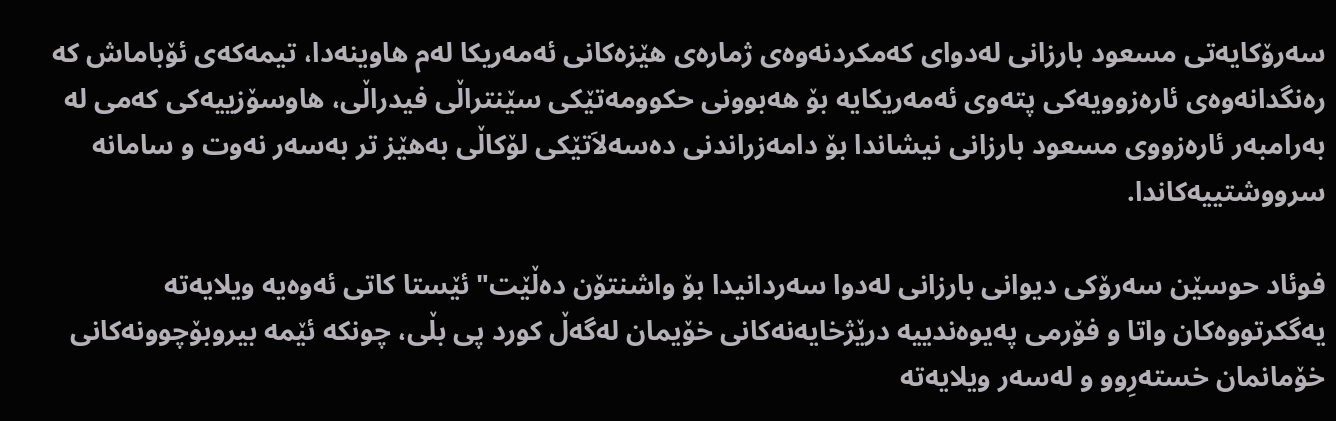سه‌رۆكایه‌تی مسعود بارزانی له‌دوای كه‌مكردنه‌وه‌ی ژماره‌ی هێزه‌كانی ئه‌مه‌ریكا له‌م هاوینه‌دا، تیمه‌كه‌ی ئۆباماش كه‌ ره‌نگدانه‌وه‌ی ئاره‌زوویه‌كی پته‌وی ئه‌مه‌ریكایه‌ بۆ هه‌بوونی حكوومه‌تێكی سێنتراڵی فیدراڵی، هاوسۆزییه‌كی كه‌می له‌ به‌رامبه‌ر ئاره‌زووی مسعود بارزانی نیشاندا بۆ دامه‌زراندنی ده‌سه‌لاَتێكی لۆكاڵی به‌هێز تر به‌سه‌ر نه‌وت و سامانه‌ سرووشتییه‌كاندا.

فوئاد حوسێن سه‌رۆكی دیوانی بارزانی له‌دوا سه‌ردانیدا بۆ واشنتۆن ده‌ڵێت" ئێستا كاتی ئه‌وه‌یه‌ ویلایه‌ته‌ یه‌گكرتووه‌كان واتا و فۆرمی په‌یوه‌ندییه‌ درێژخایه‌نه‌كانی خۆیمان له‌گه‌ڵ كورد پی بڵی، چونكه‌ ئێمه‌ بیروبۆچوونه‌كانی خۆمانمان خسته‌رِوو و له‌سه‌ر ویلایه‌ته‌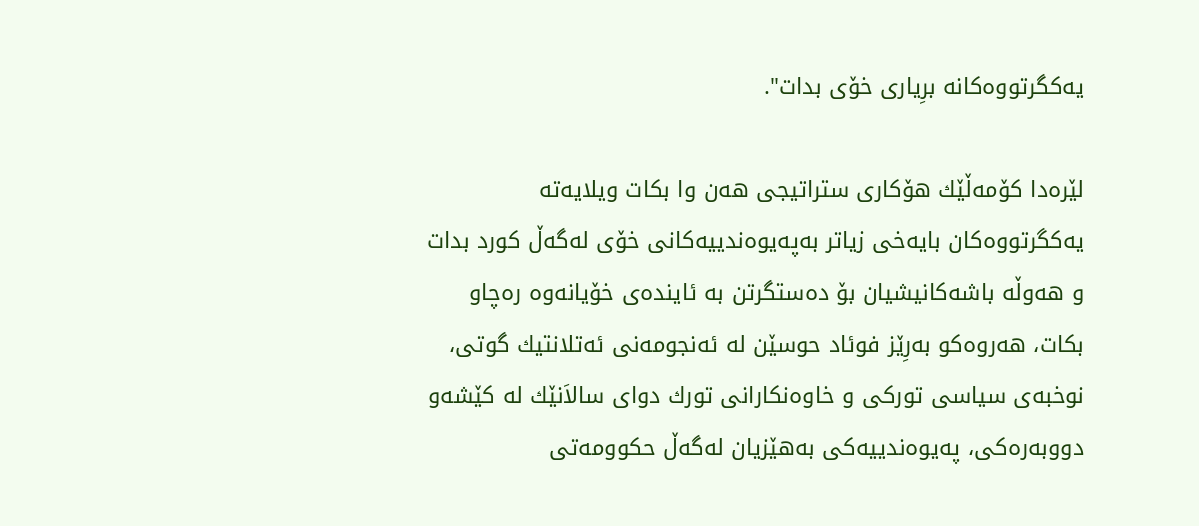یه‌كگرتووه‌كانه‌ برِیاری خۆی بدات".

لێره‌دا كۆمه‌ڵێك هۆكاری ستراتیجی هه‌ن وا بكات ویلایه‌ته‌ یه‌كگرتووه‌كان بایه‌خی زیاتر به‌په‌یوه‌ندییه‌كانی خۆی له‌گه‌ڵ كورد بدات و هه‌وڵه‌ باشه‌كانیشیان بۆ ده‌ستگرتن به‌ ئاینده‌ی خۆیانه‌وه‌ ره‌چاو بكات، هه‌روه‌كو به‌رِێز فوئاد حوسێن له‌ ئه‌نجومه‌نی ئه‌تلانتیك گوتی، نوخبه‌ی سیاسی توركی و خاوه‌نكارانی تورك دوای سالاَنێك له‌ كێشه‌و دووبه‌ره‌كی، په‌یوه‌ندییه‌كی به‌هێزیان له‌گه‌ڵ حكوومه‌تی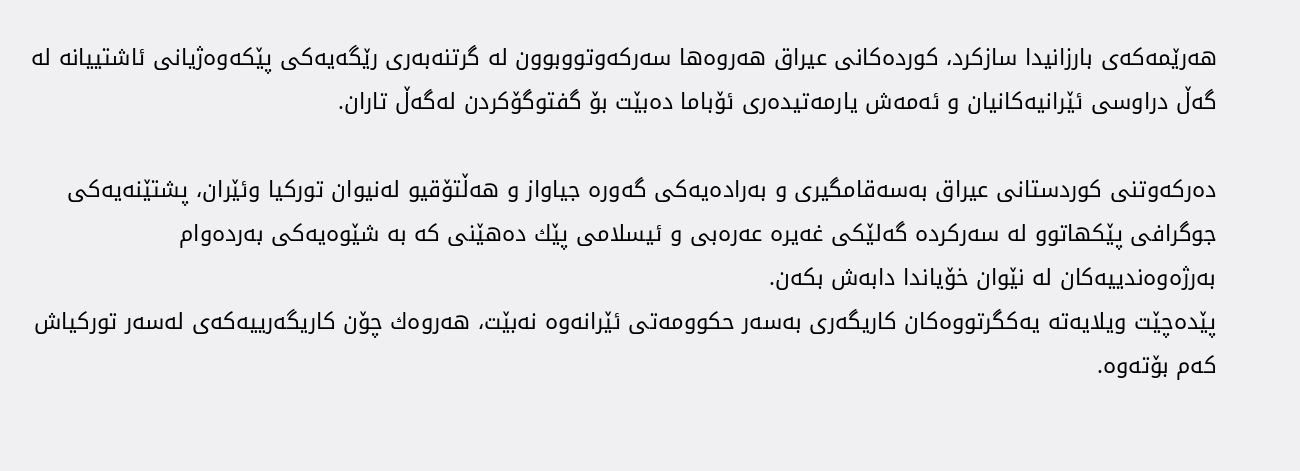هه‌رێمه‌كه‌ی بارزانیدا سازكرد، كورده‌كانی عیراق هه‌روه‌ها سه‌ركه‌وتووبوون له‌ گرتنه‌به‌ری رێگه‌یه‌كی پێكه‌وه‌ژیانی ئاشتییانه‌ له‌ گه‌ڵ دراوسی ئێرانیه‌كانیان و ئه‌مه‌ش یارمه‌تیده‌ری ئۆباما ده‌بێت بۆ گفتوگۆكردن له‌گه‌ڵ تاران.

ده‌ركه‌وتنی كوردستانی عیراق به‌سه‌قامگیری و به‌راده‌یه‌كی گه‌وره‌ جیاواز و هه‌ڵتۆقیو له‌نیوان توركیا وئێران، پشتێنه‌یه‌كی جوگرافی پێكهاتوو له‌ سه‌ركرده‌ گه‌لێكی غه‌یره‌ عه‌ره‌بی و ئیسلامی پێك ده‌هێنی كه‌ به‌ شێوه‌یه‌كی به‌رده‌وام به‌رژه‌وه‌ندییه‌كان له‌ نێوان خۆیاندا دابه‌ش بكه‌ن.
پێده‌چێت ویلایه‌ته‌ یه‌كگرتووه‌كان كاریگه‌ری به‌سه‌ر حكوومه‌تی ئێرانه‌وه‌ نه‌بێت، هه‌روه‌ك چۆن كاریگه‌رییه‌كه‌ی له‌سه‌ر توركیاش كه‌م بۆته‌وه‌.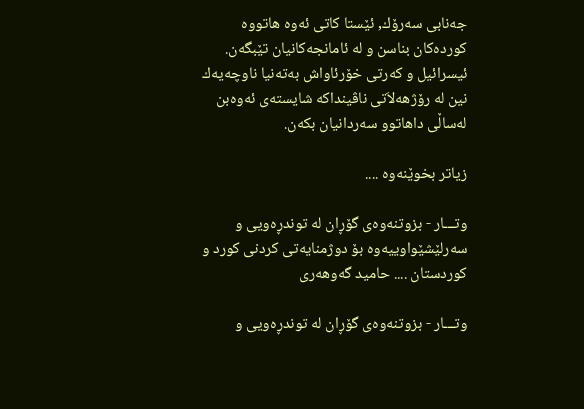جه‌نابی سه‌رۆك, ئێستا كاتی ئه‌وه‌ هاتووه‌ كورده‌كان بناسن و له‌ ئامانجه‌كانیان تێبگه‌ن. ئیسرائیل و كه‌رتی خۆرئاواش به‌ته‌نیا ناوچه‌یه‌ك نین له‌ رۆژهه‌لاَتی ناڤینداكه‌ شایسته‌ی ئه‌وه‌بن له‌ساڵی داهاتوو سه‌ردانیان بكه‌ن.

زياتر بخوێنه‌وه‌ ....

وتـــار - بزوتنه‌وه‌ی گۆڕان له‌ توندڕه‌ویی و سه‌رلێشێواوییه‌وه‌ بۆ دوژمنایه‌تی کردنی کورد و کوردستان .... حامید گه‌وهه‌ری

وتـــار - بزوتنه‌وه‌ی گۆڕان له‌ توندڕه‌ویی و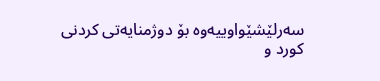سه‌رلێشێواوییه‌وه‌ بۆ دوژمنایه‌تی کردنی کورد و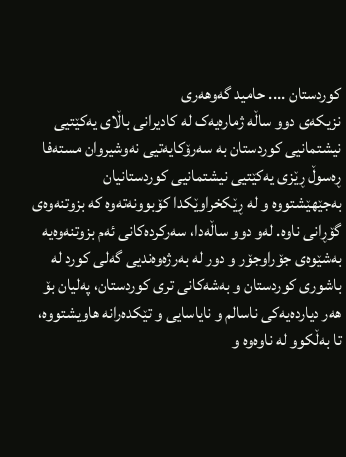کوردستان .... حامید گه‌وهه‌ری
نزیکه‌ی دوو ساڵه‌ ژماره‌یه‌ک له‌ کادیرانی باڵای یه‌کێتیی نیشتمانیی کوردستان به‌ سه‌رۆکایه‌تیی نه‌وشیروان مسته‌فا ڕه‌سوڵ ڕێزی یه‌کێتیی نیشتمانیی کوردستانیان به‌جێهێشتووه‌ و له‌ ڕێکخراوێکدا کۆبوونه‌ته‌وه‌ که‌ بزوتنه‌وه‌ی گۆڕانی ناوه‌. له‌و دوو ساڵه‌دا، سه‌رکرده‌کانی ئه‌م بزوتنه‌وه‌یه‌ به‌شێوه‌ی جۆراوجۆر و دور له‌ به‌رژه‌وه‌ندیی گه‌لی کورد له‌ باشوری کوردستان و به‌شه‌کانی تری کوردستان، په‌لیان بۆ هه‌ر دیارده‌یه‌کی ناسالم و نایاسایی و تێكده‌رانه‌ هاویشتووه‌، تا به‌ڵکوو له‌ ناوه‌وه‌ و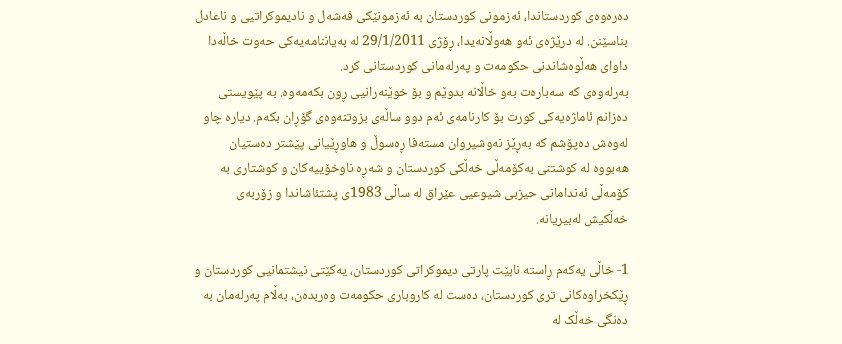ده‌ره‌وه‌ی کوردستاندا، ئه‌زمونی کوردستان به‌ ئه‌زمونێکی فه‌شه‌ل و نادیموکراتیی و ناعادل بناسێنن. له‌ درێژه‌ی ئه‌و هه‌وڵانه‌یدا، ڕۆژی 29/1/2011 له‌ به‌یاننامه‌یه‌کی حه‌وت خاڵه‌دا داوای هه‌ڵوه‌شاندنی حکومه‌ت و په‌رله‌مانی کوردستانی کرد.
به‌رله‌وه‌ی که‌ سه‌باره‌ت به‌و خاڵانه‌ بدوێم و بۆ خوێنه‌رانیی ڕون بکه‌مه‌وه‌. به‌ پێویستی ده‌زانم‌ ئاماژه‌یه‌کی کورت بۆ کارنامه‌ی ئه‌م دوو ساڵه‌ی بزوتنه‌وه‌ی گۆڕان بکه‌م. دیاره‌ چاو له‌وه‌ش ده‌پۆشم که‌ به‌ڕێز نه‌وشیروان مسته‌فا ڕه‌سوڵ و هاوڕێیانی پێشتر ده‌ستیان هه‌بووه‌ له‌ کوشتنی به‌کۆمه‌ڵی خه‌ڵکی کوردستان و شه‌ڕه‌ ناوخۆییه‌کان و کوشتاری به‌ کۆمه‌ڵی ئه‌ندامانی حیزبی شیوعیی عێراق له‌ ساڵی 1983ی پشتئاشاندا و زۆربه‌ی خه‌ڵکیش له‌بیریانه‌.

1- خاڵی یه‌که‌م ڕاسته‌ نابێت پارتی دیموکراتی کوردستان، یه‌کێتی نیشتمانیی کوردستان و ڕێکخراوه‌کانی تری کوردستان، ده‌ست له‌ کاروباری حکومه‌ت وه‌ربده‌ن، به‌ڵام په‌رله‌مان به‌ ده‌نگی خه‌ڵک له‌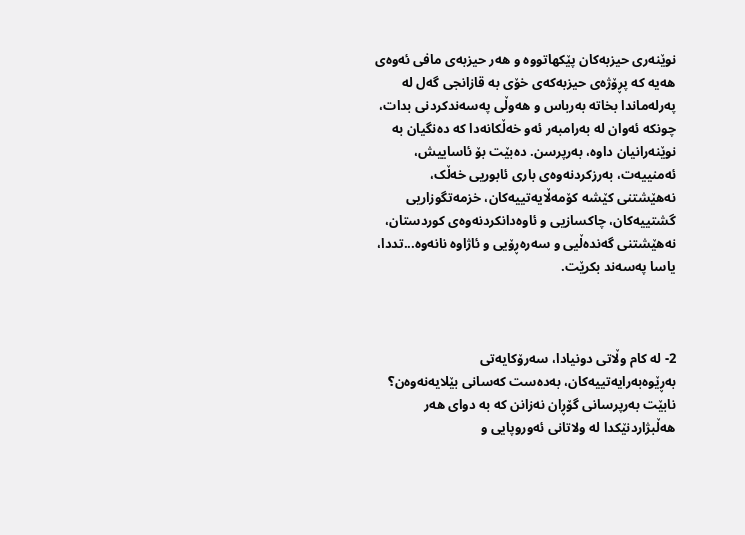نوێنه‌ری حیزبه‌کان پێکهاتووه‌ و هه‌ر حیزبه‌ی مافی ئه‌وه‌ی هه‌یه‌ که‌ پڕۆژه‌ی حیزبه‌که‌ی خۆی به‌ قازانجی گه‌ل له‌ په‌رله‌ماندا بخاته‌ به‌رباس و هه‌وڵی په‌سه‌ندکردنی بدات، چونکه‌ ئه‌وان له‌ به‌رامبه‌ر ئه‌و خه‌ڵکانه‌دا که‌ ده‌نگیان به‌ نوێنه‌رانیان داوه‌، به‌رپرسن. ده‌بێت بۆ ئاساییش، ئه‌منییه‌ت، به‌رزکردنه‌وه‌ی باری ئابوریی خه‌ڵک، نه‌هێشتنی کێشه‌ کۆمه‌ڵایه‌تییه‌کان، خزمه‌تگوزاریی گشتییه‌کان، چاکسازیی و ئاوه‌دانکردنه‌وه‌ی کوردستان، نه‌هێشتنی گه‌نده‌ڵیی و سه‌ره‌ڕۆیی و ئاژاوه‌ نانه‌وه...تد‌دا، یاسا په‌سه‌ند بکرێت.



2- له‌ کام وڵاتی دونیادا، سه‌رۆکایه‌تی به‌ڕێوه‌به‌رایه‌تییه‌کان، به‌ده‌ست که‌سانی بێلایه‌نه‌وه‌ن؟ نابێت به‌رپرسانی گۆڕان نه‌زانن که‌ به‌ دوای هه‌ر هه‌ڵبژاردنێکدا له‌ ولاتانی ئه‌وروپایی و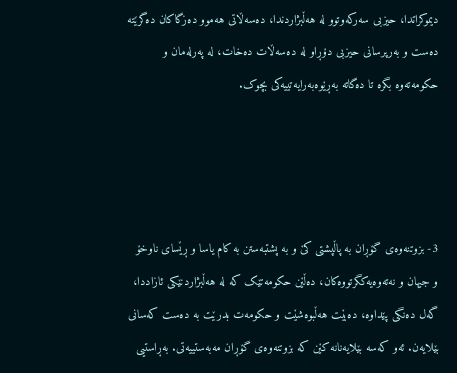دیموکراتدا، حیزبی سه‌رکه‌وتوو له‌ هه‌ڵبژاردندا، ده‌سه‌ڵاتی هه‌موو ده‌زگاکان ده‌گرێته‌ ده‌ست و به‌رپرسانی حیزبی دۆڕاو له‌ ده‌سه‌ڵات ده‌خات، له‌ په‌رله‌مان و حکومه‌ته‌وه‌ بگره‌ تا ده‌گاته‌ به‌ڕێوه‌به‌رایه‌تییه‌کی بچوک.




3- بزوتنه‌وه‌ی گۆڕان‌ به‌ پاڵپشتی کێ و به‌ پشتبه‌ستن به‌ کام یاسا و ڕێسای ناوخۆ و جیهان و نه‌ته‌وه‌یه‌کگرتووه‌کان، ده‌ڵێن حکومه‌تێک که‌ له‌ هه‌ڵبژاردنێکی ئازاددا، گه‌ل ده‌نگی پێداوه‌، ده‌بێت هه‌ڵبوه‌شێت و حکومه‌ت بدرێت به‌ ده‌ست که‌سانی بێلایه‌ن. ئه‌و که‌سه‌ بێلایه‌نانه‌ کێن که‌ بزوتنه‌وه‌ی گۆڕان مه‌به‌ستییه‌تی. به‌ڕاستیی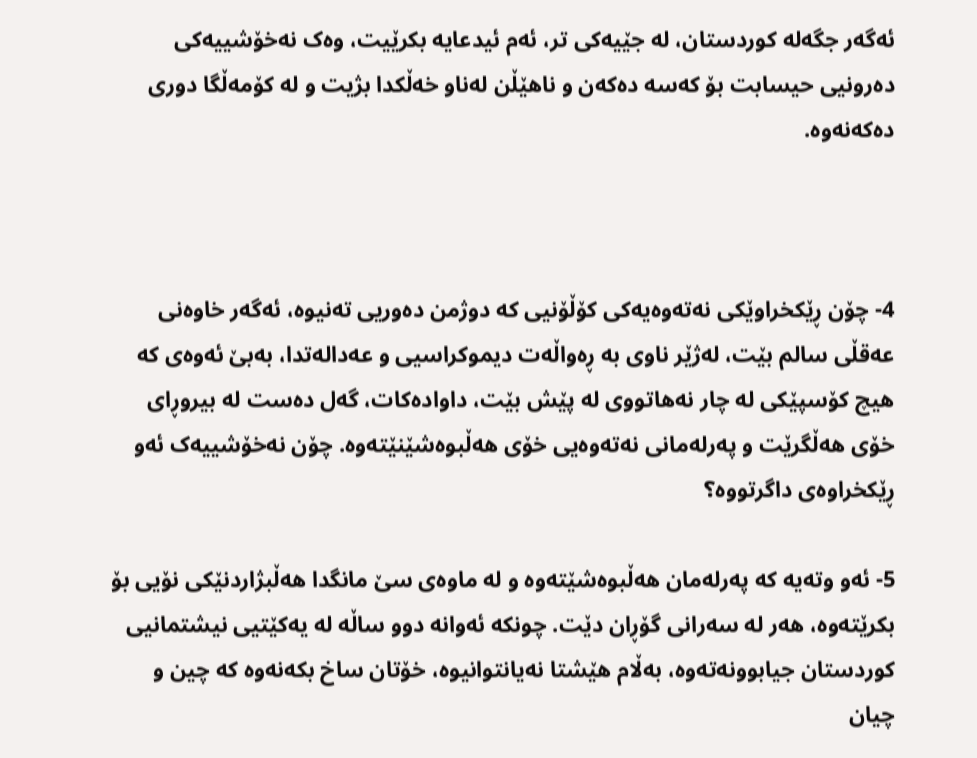ئه‌گه‌ر جگه‌له‌ کوردستان، له‌ جێیه‌کی تر، ئه‌م ئیدعایه‌ بکرێیت، وه‌ک نه‌خۆشییه‌کی ده‌رونیی حیسابت بۆ که‌سه‌ ده‌که‌ن و ناهێڵن له‌ناو خه‌ڵکدا بژیت و له‌ کۆمه‌ڵگا دوری ده‌که‌نه‌وه‌.



4- چۆن ڕێکخراوێکی نه‌ته‌وه‌یه‌کی کۆڵۆنیی که‌ دوژمن ده‌وریی ته‌نیوه‌، ئه‌گه‌ر خاوه‌نی عه‌قڵی سالم بێت، له‌ژێر ناوی به‌ ڕه‌واڵه‌ت دیموکراسیی و عه‌داله‌تدا، به‌بێ ئه‌وه‌ی که‌ هیچ کۆسپێکی له‌ چار نه‌هاتووی له‌ پێش بێت، داواده‌کات، گه‌ل ده‌ست له‌ بیروڕای خۆی هه‌ڵگرێت و په‌رله‌مانی نه‌ته‌وه‌یی خۆی هه‌ڵبوه‌شێنێته‌وه‌. چۆن نه‌خۆشییه‌ک ئه‌و ڕێکخراوه‌ی داگرتووه‌؟

5- ئه‌و وته‌یه‌ که‌ په‌رله‌مان هه‌ڵبوه‌شێته‌وه‌ و له‌ ماوه‌ی سێ مانگدا هه‌ڵبژاردنێکی نۆیی بۆ بکرێته‌وه‌، هه‌ر له‌ سه‌رانی گۆڕان دێت. چونکه‌ ئه‌وانه‌‌ دوو ساڵه‌ له‌ یه‌کێتیی نیشتمانیی کوردستان جیابوونه‌ته‌وه‌، به‌ڵام هێشتا نه‌یانتوانیوه‌، خۆتان ساخ بکه‌نه‌وه‌ که‌ چین و چیان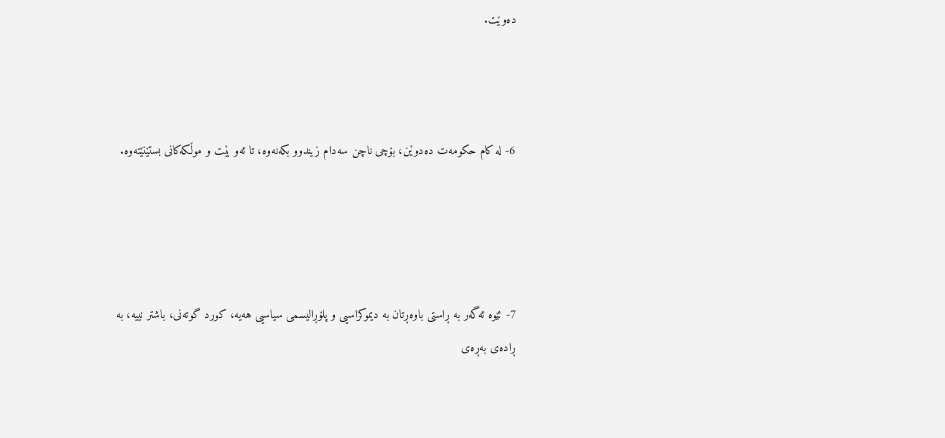ده‌وێت.



6- له‌ کام حکومه‌ت ده‌دوێن، بۆچی ناچن سه‌دام زیندوو بکه‌نه‌وه‌، تا ئه‌و بێت و موڵکه‌کانی بستێنێته‌وه‌.




7- ئێوه‌ ئه‌گه‌ر به‌ ڕاستی باوه‌ڕتان به‌ دیموکراسیی و پلۆڕالیسمی سیاسیی هه‌یه‌، کورد گوته‌نی، باشتر نییه‌، به‌ ڕاده‌ی به‌ڕه‌ی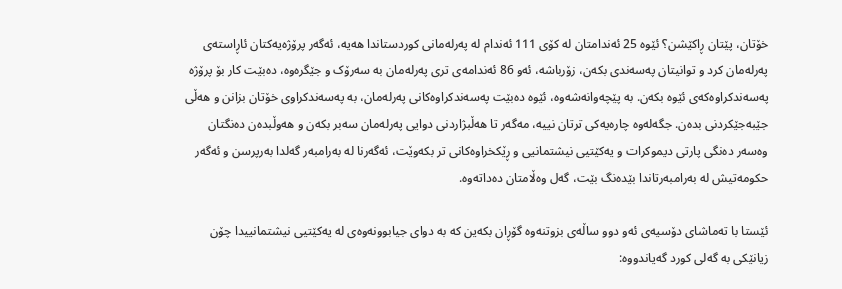خۆتان، پێتان ڕاکێشن؟ ئێوه‌ 25 ئه‌ندامتان له‌ کۆی 111 ئه‌ندام له‌ په‌رله‌مانی کوردستاندا هه‌یه‌، ئه‌گه‌ر پرۆژه‌یه‌کتان ئاڕاسته‌ی په‌رله‌مان کرد و توانیتان په‌سه‌ندی بکه‌ن، زۆرباشه‌، ئه‌و 86 ئه‌ندامه‌ی تری په‌رله‌مان به‌ سه‌رۆک و جێگره‌وه‌، ده‌بێت کار بۆ پرۆژه په‌سه‌ندکراوه‌که‌ی ئێوه‌ بکه‌ن. به‌ پێچه‌وانه‌شه‌وه، ئێوه‌ ده‌بێت په‌سه‌ندکراوه‌کانی په‌رله‌مان، به‌ په‌سه‌ندکراوی خۆتان بزانن و هه‌ڵی جێبه‌جێکردنی بده‌ن. جگه‌له‌وه‌ چاره‌یه‌کی ترتان نییه‌، مه‌گه‌ر تا هه‌ڵبژاردنی دوایی په‌رله‌مان سه‌بر بکه‌ن و هه‌وڵبده‌ن ده‌نگتان وه‌سه‌ر ده‌نگی پارتی دیموکرات و یه‌کێتیی نیشتمانیی و ڕێکخراوه‌کانی تر بکه‌وێت، ئه‌گه‌رنا له‌ به‌رامبه‌ر گه‌لدا به‌رپرسن و ئه‌گه‌ر حکومه‌تیش له‌ به‌رامبه‌رتاندا بێده‌نگ بێت، گه‌ل وه‌ڵامتان ده‌داته‌وه‌.

ئێستا با ته‌ماشای دۆسیه‌ی ئه‌و دوو ساڵه‌ی بزوتنه‌وه‌ گۆڕان بکه‌ین که‌ به‌ دوای جیابوونه‌وه‌ی له‌ یه‌کێتیی نیشتمانییدا چۆن زیانێکی به‌ گه‌لی کورد گه‌یاندووه‌: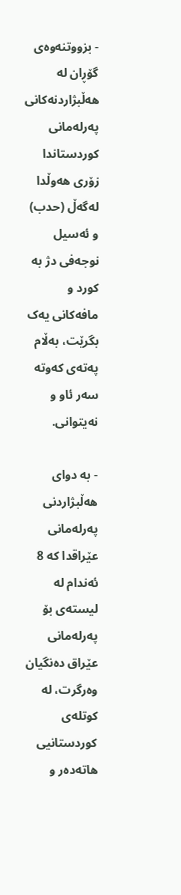- بزووتنه‌وه‌ی گۆڕان له‌ هه‌ڵبژاردنه‌کانی په‌رله‌مانی کوردستاندا زۆری هه‌وڵدا له‌گه‌ڵ (حدب‌) و ئه‌سیل نوجه‌فی دژ به‌ کورد و مافه‌کانی یه‌ک بگرێت، به‌ڵام په‌ته‌ی که‌وته‌ سه‌ر ئاو و نه‌یتوانی.

- به‌ دوای هه‌ڵبژاردنی په‌رله‌مانی عێراقدا که‌ 8 ئه‌ندام له‌ لیسته‌ی بۆ په‌رله‌مانی عێراق ده‌نگیان وه‌رگرت، له‌ کوتله‌ی کوردستانیی هاته‌ده‌ر و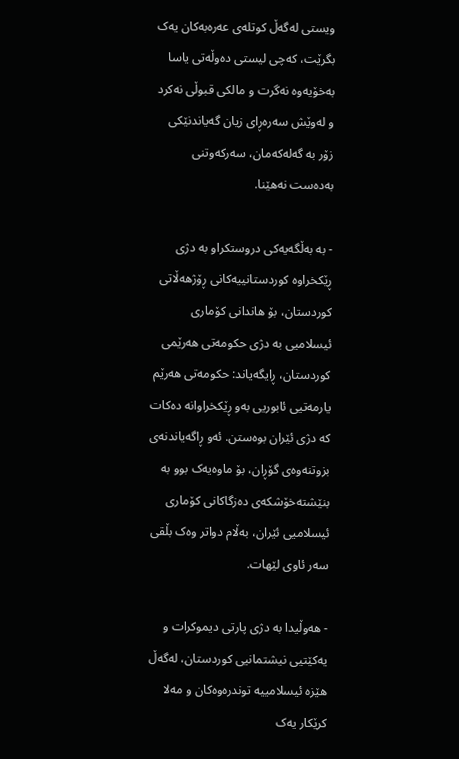ویستی له‌گه‌ڵ کوتله‌ی عه‌ره‌به‌کان یه‌ک بگرێت، که‌چی لیستی ده‌وڵه‌تی یاسا به‌خۆیه‌وه‌ نه‌گرت و مالکی قبوڵی نه‌کرد و له‌وێش سه‌ره‌ڕای زیان گه‌یاندنێکی زۆر به‌ گه‌له‌که‌مان، سه‌رکه‌وتنی به‌ده‌ست نه‌هێنا.

- به‌ به‌ڵگه‌یه‌کی دروستکراو به‌ دژی ڕێکخراوه‌ کوردستانییه‌کانی ڕۆژهه‌ڵاتی کوردستان، بۆ هاندانی کۆماری ئیسلامیی به‌ دژی حکومه‌تی هه‌رێمی کوردستان، ڕایگه‌یاند: حکومه‌تی هه‌رێم یارمه‌تیی ئابوریی به‌و ڕێکخراوانه‌ ده‌کات که‌ دژی ئێران بوه‌ستن. ئه‌و ڕاگه‌یاندنه‌ی بزوتنه‌وه‌ی گۆڕان، بۆ ماوه‌یه‌ک بوو به‌ بنێشته‌خۆشکه‌ی ده‌زگاکانی کۆماری ئیسلامیی ئێران، به‌ڵام دواتر وه‌ک بڵقی سه‌ر ئاوی لێهات.

- هه‌وڵیدا به‌ دژی پارتی دیموکرات و یه‌کێتیی نیشتمانیی کوردستان، له‌گه‌ڵ هێزه‌ ئیسلامییه‌ توندره‌وه‌کان و مه‌لا کرێکار یه‌ک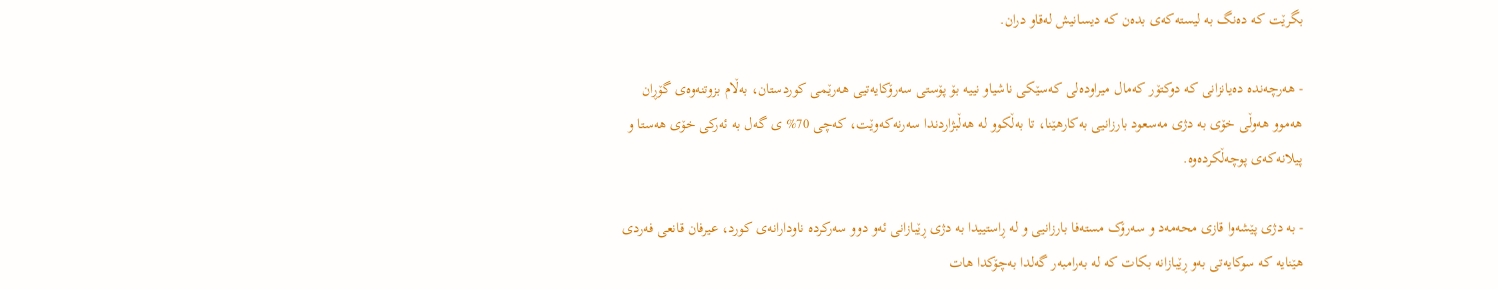بگرێت که‌ ده‌نگ به‌ لیسته‌که‌ی بده‌ن که‌ دیسانیش له‌قاو دران.

- هه‌رچه‌نده‌ ده‌یانزانی که‌ دوکتۆر که‌مال میراوده‌لی که‌سێکی ناشیاو نییه‌ بۆ پۆستی سه‌رۆکایه‌تیی هه‌رێمی کوردستان، به‌ڵام بزوتنه‌وه‌ی گۆڕان هه‌موو هه‌وڵی خۆی به‌ دژی مه‌سعود بارزانیی به‌کارهێنا، تا به‌ڵکوو له‌ هه‌ڵبژاردندا سه‌رنه‌که‌وێت، که‌چی 70% ی گه‌ل به‌ ئه‌رکی خۆی هه‌ستا و پیلانه‌که‌ی پوچه‌ڵکرده‌وه‌.

- به‌ دژی پێشه‌وا قازی محه‌مه‌د و سه‌رۆک مسته‌فا بارزانیی و له‌ ڕاستییدا به‌ دژی ڕێبازانی ئه‌و دوو سه‌رکرده‌ ناودارانه‌ی کورد، عیرفان قانعی فه‌ردی هێنایه‌ که‌ سوکایه‌تی به‌و ڕێبازانه‌ بکات که‌ له‌ به‌رامبه‌ر گه‌لدا به‌چۆکدا هات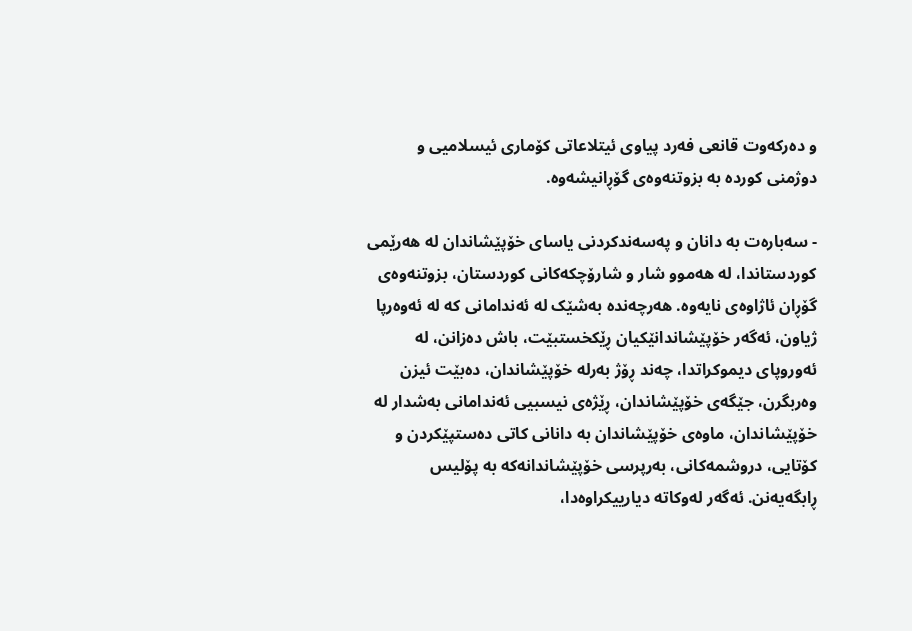و ده‌رکه‌وت قانعی فه‌رد پیاوی ئیتلاعاتی کۆماری ئیسلامیی و دوژمنی کورده‌ به‌ بزوتنه‌وه‌ی گۆڕانیشه‌وه‌.

- سه‌باره‌ت به‌ دانان و په‌سه‌ندکردنی یاسای خۆپێشاندان له‌ هه‌رێمی کوردستاندا، له‌ هه‌موو شار و شارۆچکه‌کانی کوردستان، بزوتنه‌وه‌ی گۆڕان ئاژاوه‌ی نایه‌وه‌. هه‌رچه‌نده‌ به‌شێک له‌ ئه‌ندامانی که‌ له‌ ئه‌وه‌رپا ژیاون، ئه‌گه‌ر خۆپێشاندانێکیان ڕێکخستبێت، باش ده‌زانن، له‌ ئه‌وروپای دیموکراتدا، چه‌ند ڕۆژ به‌رله‌ خۆپێشاندان، ده‌بێت ئیزن وه‌ربگرن، جێگه‌ی خۆپێشاندان، ڕێژه‌ی نیسبیی ئه‌ندامانی به‌شدار له‌ خۆپێشاندان، ماوه‌ی خۆپێشاندان به‌ دانانی کاتی ده‌ستپێکردن و کۆتایی‌، دروشمه‌کانی، به‌رپرسی خۆپێشاندانه‌که‌ به‌ پۆلیس ڕابگه‌یه‌نن. ئه‌گه‌ر له‌وکاته‌ دیارییکراوه‌دا،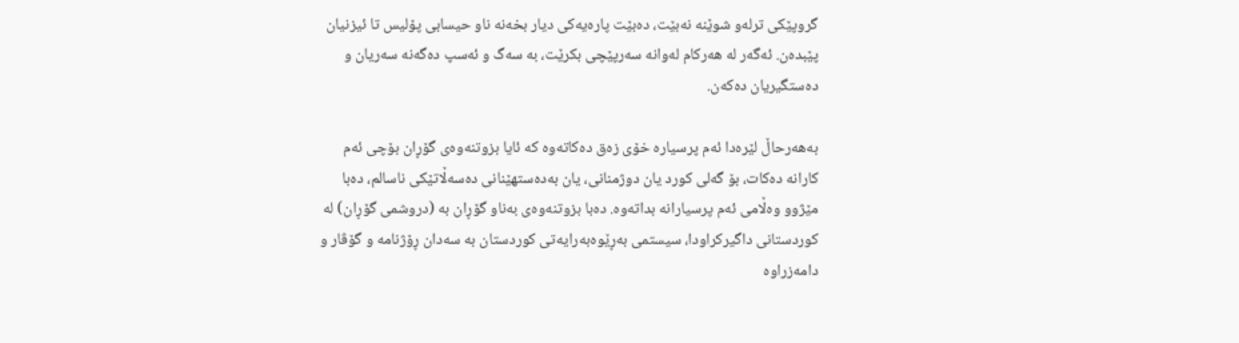گروپێکی ترله‌و شوێنه‌ نه‌بێت، ده‌بێت پاره‌یه‌کی دیار بخه‌نه‌ ناو حیسابی پۆلیس تا ئیزنیان پێبده‌ن. ئه‌گه‌ر له‌ هه‌رکام له‌وانه‌ سه‌رپێچی بکرێت، به‌ سه‌گ و ئه‌سپ ده‌گه‌نه‌ سه‌ریان و ده‌ستگیریان ده‌که‌ن.

به‌هه‌رحاڵ لێره‌دا ئه‌م پرسیاره‌ خۆی زه‌ق ده‌کاته‌وه‌ که‌ ئایا بزوتنه‌وه‌ی گۆڕان بۆچی ئه‌م کارانه‌ ده‌کات، بۆ گه‌لی کورد یان دوژمنانی، یان به‌ده‌ستهێنانی ده‌سه‌ڵاتێکی ناسالم، ده‌با مێژوو وه‌ڵامی ئه‌م پرسیارانه‌ بداته‌وه‌. ده‌با بزوتنه‌وه‌ی به‌ناو گۆڕان به‌ (دروشمی گۆڕان) له‌ کوردستانی داگیرکراودا، سیستمی به‌ڕێوه‌به‌رایه‌تی کوردستان به‌ سه‌دان ڕۆژنامه‌ و گۆڤار و دامه‌زراوه‌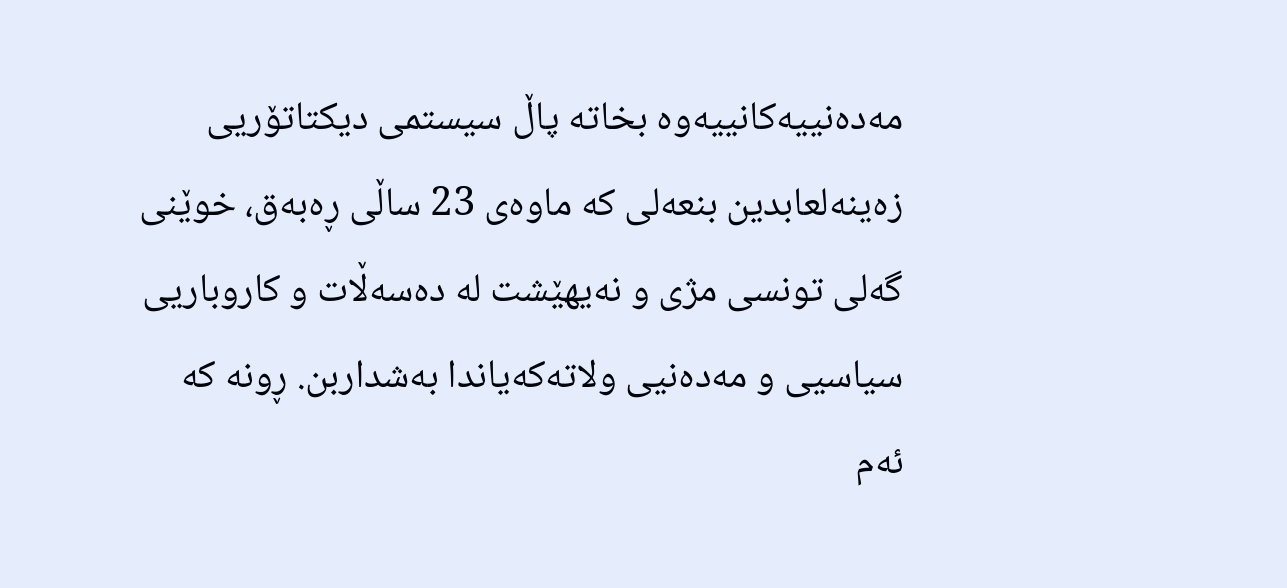مه‌ده‌نییه‌کانییه‌وه‌ بخاته‌ پاڵ سیستمی دیکتاتۆریی زه‌ینه‌لعابدین بنعه‌لی که ماوه‌ی 23 ساڵی ڕه‌به‌ق، خوێنی گه‌لی تونسی مژی و نه‌یهێشت له‌ ده‌سه‌ڵات و کاروباریی سیاسیی و مه‌ده‌نیی ولاته‌که‌یاندا به‌شداربن. ڕونه‌ که‌ ئه‌م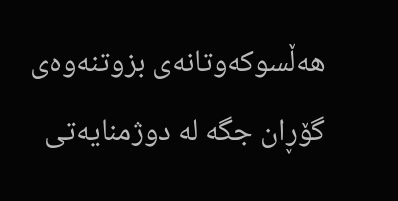هه‌ڵسوکه‌وتانه‌ی بزوتنه‌وه‌ی گۆڕان جگه‌ له‌ دوژمنایه‌تی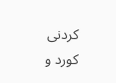کردنی کورد و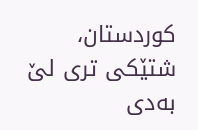کوردستان، شتێکی تری لێ به‌دی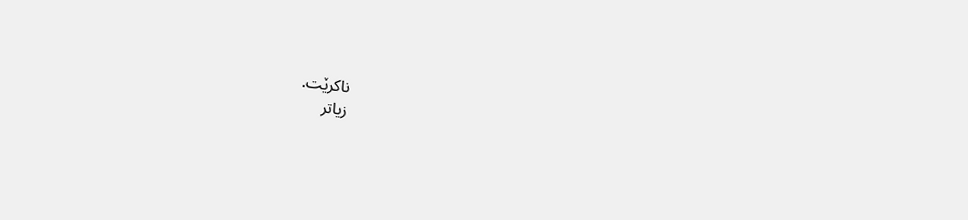ناکرێت.
زياتر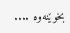بخوێنه‌وه‌ ....